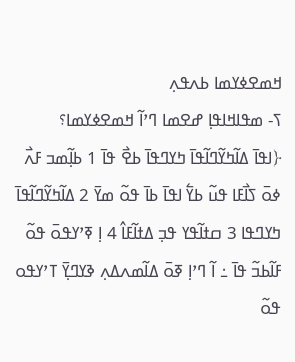ߞߘߐߦߌߘߊ ߕߍߟߍ߲
ߖ- ߘߟߊߞߊߟߊ߲ ߝߐߘߊ ߣߴߊ߬ ߞߘߐߦߌߘߊ؟
﴿ߊߟߊ߫ ߡߊ߬ߤߌ߬ߣߊ߬ߟߊ߫ ߤߌߣߟߊ߫ ߕߐ߯ ߟߊ߫ 1 ߕߊ߲߬ߘߏ ߓߍ߯ ߦߋ߫ ߖߊ߯ߓߊ ߟߎ߬ ߕߌ߱ ߊߟߊ߫ ߕߊ߫ ߟߋ߬ ߘߌ߫ 2 ߡߊ߬ߤߌ߬ߣߊ߬ߟߊ߫ ߤߌߣߟߊ 3 ߛߙߊ߬ߟߌ ߟߏ߲ ߡߙߊ߬ߓߊ߮ 4 ߊ߲ ߧߴߌߟߋ߫ ߟߋ߬ ߓߊ߬ߕߏ߬ ߟߊ߫ ߸ ߊ߬ ߣߴߊ߲ ߧߋ߫ ߡߊ߬ߘߍߡߍ߲ ߢߌߣߌ߲߫ ߠߴߌߟߋ ߟߋ߬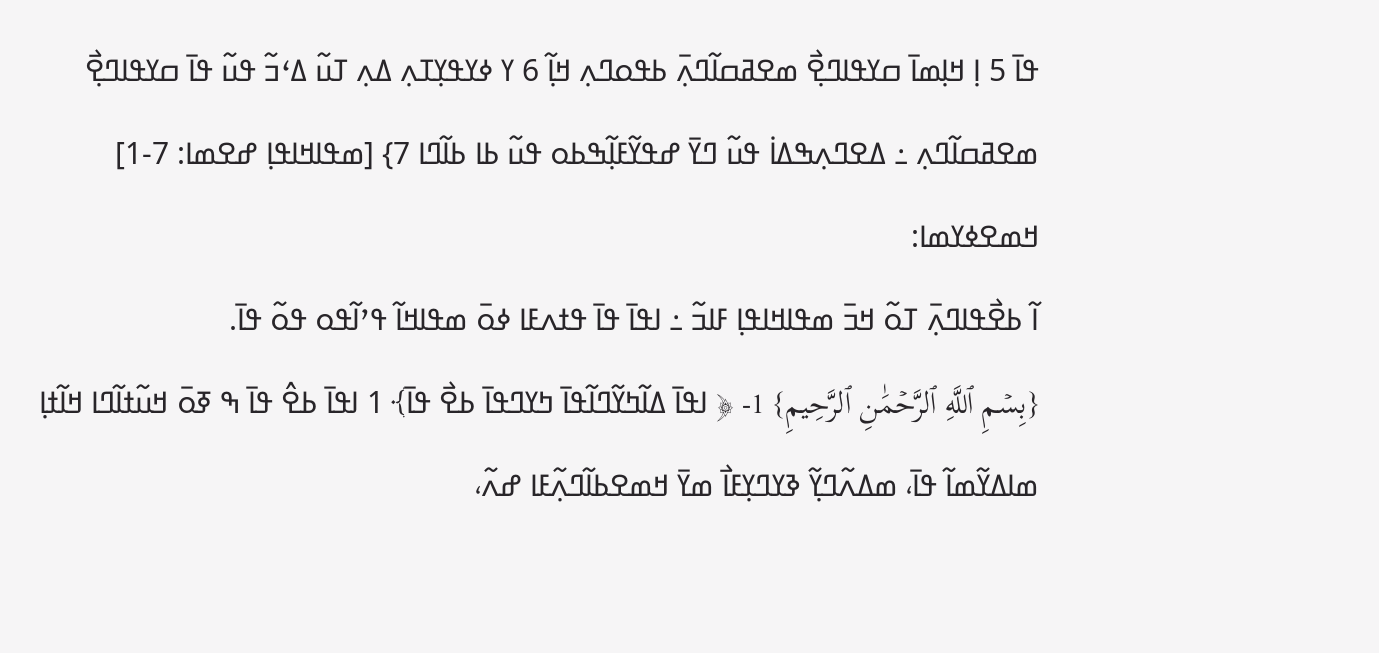ߟߊ߫ 5 ߊ߲ ߞߊ߲ߘߊ߫ ߛߌߟߊߣߐ߲߯ ߘߐߥߛߊ߬ߣߍ߲߫ ߕߟߋߣߍ߲ ߞߊ߲߬ 6 ߌ ߦߌߟߌ߲ߠߍ߲ ߡߍ߲ ߠߎ߬ ߡߵߏ߬ ߟߎ߬ ߟߊ߫ ߛߌߟߊߣߐ߲߯ ߘߐߥߛߊ߬ߣߍ߲ ߸ ߡߐߣߍ߲ߒߡߊ߭ ߟߎ߬ ߣߌ߫ ߝߟߌ߬ߓߊ߲߬ߒߕߋ ߟߎ߬ ߕߊ ߕߊ߬ߣߊ 7} [ߘߟߊߞߊߟߊ߲ ߝߐߘߊ: 1-7]
ߞߘߐߦߌߘߊ:
ߊ߬ ߕߐ߯ߟߊߣߍ߲߫ ߠߋ߬ ߞߏ߫ ߘߟߊߞߊߟߊ߲ ߓߊߏ߬ ߸ ߊߟߊ߫ ߟߊ߫ ߟߙߍߓߊ ߦߋ߫ ߘߟߊߞߊ߬ ߟߴߊ߬ߟߋ ߟߋ߬ ߟߊ߫.
{بِسۡمِ ٱللَّهِ ٱلرَّحۡمَٰنِ ٱلرَّحِيمِ} 1- ﴿ ߊߟߊ߫ ߡߊ߬ߤߌ߬ߣߊ߬ߟߊ߫ ߤߌߣߟߊ߫ ߕߐ߯ ߟߊ߫﴾ 1 ߊߟߊ߫ ߕߐ߮ ߟߊ߫ ߒ ߧߋ߫ ߞߎ߬ߙߊ߬ߣߊ ߞߊ߬ߙߊ߲ ߘߊߡߌ߬ߘߊ߬ ߟߊ߫، ߘߡߍ߬ߣߌ߲߬ ߢߌߣߌ߲ߓߊ߯ ߘߌ߫ ߞߘߐߕߊ߬ߣߍ߲߬ߓߊ ߝߍ߬،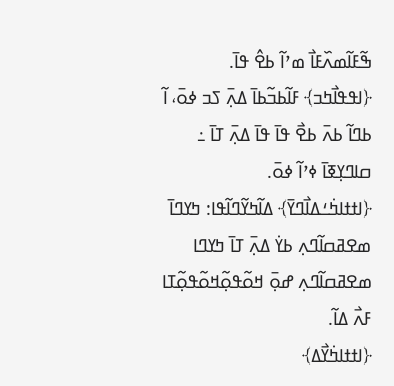ߒ߬ߓߊ߬ߘߍ߰ߓߊ߯ ߘߴߊ߬ ߕߐ߮ ߟߊ߫.
﴿ߊߟߟߊ߯ߤߏ﴾ ߓߊ߬ߕߏ߬ߕߊ߫ ߡߍ߲߫ ߖߏ ߦߋ߫، ߊ߬ ߕߣߊ߬ ߕߍ߫ ߕߐ߯ ߟߊ߫ ߟߊ߫ ߡߍ߲߫ ߠߊ߫ ߸ ߛߊߣߌ߲ߧߊ߫ ߦߴߊ߬ ߦߋ߫.
﴿ߊߙߙߊߤ߭ߑߡߊ߯ߣߌ߫﴾ ߡߊ߬ߤߌ߬ߣߊ߬ߟߊ: ߤߌߣߊ߫ ߘߐߥߛߊ߬ߣߍ߲ ߕߌ߭ ߡߍ߲߫ ߠߊ߫ ߤߌߣߊ ߘߐߥߛߊ߬ߣߍ߲ ߝߋ߲߫ ߞߋ߬ߟߋ߲߬ߞߋ߬ߟߋ߲߬ߠߊ ߓߍ߯ ߡߊ߬.
﴿ߊߙߙߊߤ߭ߌ߯ߡ﴾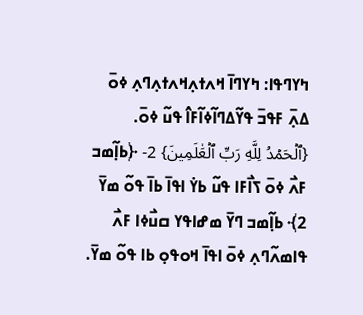ߤߌߣߟߊ: ߤߌߣߊ߫ ߞߍߙߍ߲ߞߍߙߍ߲ߣߍ߲ ߦߋ߫ ߡߍ߲߫ ߓߟߏ߫ ߟߌ߬ߡߣߊ߬ߦߊ߬ߓߊ߮ ߟߎ߬ ߦߋ߫.
{ٱلۡحَمۡدُ لِلَّهِ رَبِّ ٱلۡعَٰلَمِينَ} 2- ﴿ߕߊ߲߬ߘߏ ߓߍ߯ ߦߋ߫ ߖߊ߯ߓߊ ߟߎ߬ ߕߌ߭ ߊߟߊ߫ ߕߊ߫ ߟߋ߬ ߘߌ߫ 2﴾ ߕߊ߲߬ߘߏ ߣߌ߫ ߘߝߊߟߌ ߛߎ߯ߦߊ ߓߍ߯ ߟߊߘߍ߬ߣߍ߲ ߦߋ߫ ߊߟߊ߫ ߞߋߟߋ߲ ߕߊ ߟߋ߬ ߘߌ߫.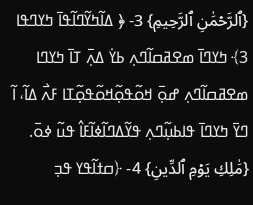{ٱلرَّحۡمَٰنِ ٱلرَّحِيمِ} 3- ﴿ ߡߊ߬ߤߌ߬ߣߊ߬ߟߊ߫ ߤߌߣߟߊ 3﴾ ߤߌߣߊ߫ ߘߐߥߛߊ߬ߣߍ߲ ߕߌ߭ ߡߍ߲߫ ߠߊ߫ ߤߌߣߊ ߘߐߥߛߊ߬ߣߍ߲ ߝߋ߲߫ ߞߋ߬ߟߋ߲߬ߞߋ߬ߟߋ߲߬ߠߊ ߓߍ߯ ߡߊ߬، ߊ߬ ߣߌ߫ ߤߌߣߊ߫ ߟߊߕߎ߲߬ߣߍ߲ ߟߌ߬ߡߣߊ߬ߦߊ߬ߓߊ߮ ߟߎ߬ ߦߋ߫.
{مَٰلِكِ يَوۡمِ ٱلدِّينِ} 4- ﴿ߛߙߊ߬ߟߌ ߟߏ߲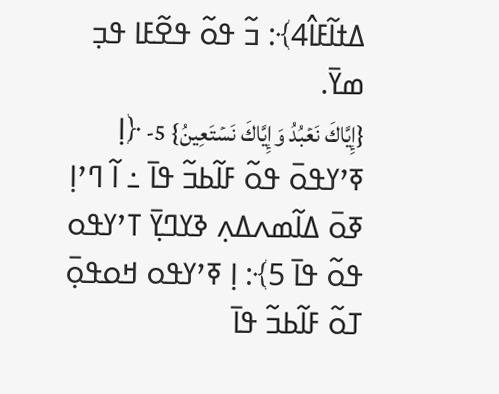ߡߙߊ߬ߓߊ߮4﴾: ߏ߬ ߟߋ߬ ߟߐ߬ߓߊ ߟߏ߲ ߘߌ߫.
{إِيَّاكَ نَعۡبُدُ وَإِيَّاكَ نَسۡتَعِينُ} 5- ﴿ߊ߲ ߧߴߌߟߋ߫ ߟߋ߬ ߓߊ߬ߕߏ߬ ߟߊ߫ ߸ ߊ߬ ߣߴߊ߲ ߧߋ߫ ߡߊ߬ߘߍߡߍ߲ ߢߌߣߌ߲߫ ߠߴߌߟߋ ߟߋ߬ ߟߊ߫ 5﴾: ߊ߲ ߧߴߌߟߋ ߞߋߟߋ߲߫ ߠߋ߬ ߓߊ߬ߕߏ߬ ߟߊ߫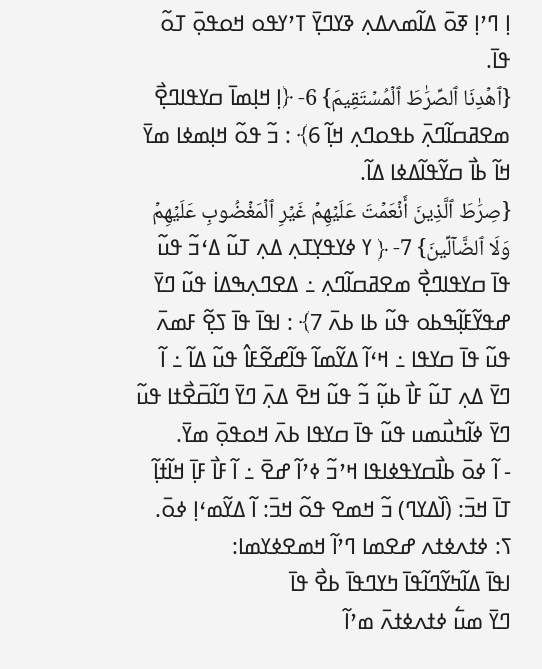ߊ߲ ߣߴߊ߲ ߧߋ߫ ߡߊ߬ߘߍߡߍ߲ ߢߌߣߌ߲߫ ߠߴߌߟߋ ߞߋߟߋ߲߫ ߠߋ߬ ߟߊ߫.
{ٱهۡدِنَا ٱلصِّرَٰطَ ٱلۡمُسۡتَقِيمَ} 6- ﴿ߊ߲ ߞߊ߲ߘߊ߫ ߛߌߟߊߣߐ߲߯ ߘߐߥߛߊ߬ߣߍ߲߫ ߕߟߋߣߍ߲ ߞߊ߲߬ 6﴾ : ߏ߬ ߟߋ߬ ߞߊ߲ߘߦߊ ߘߌ߫ ߞߊ߬ ߕߊ߯ ߛߌ߬ߟߊ߬ߡߦߊ ߡߊ߬.
{صِرَٰطَ ٱلَّذِينَ أَنۡعَمۡتَ عَلَيۡهِمۡ غَيۡرِ ٱلۡمَغۡضُوبِ عَلَيۡهِمۡ وَلَا ٱلضَّآلِّينَ} 7- ﴿ ߌ ߦߌߟߌ߲ߠߍ߲ ߡߍ߲ ߠߎ߬ ߡߵߏ߬ ߟߎ߬ ߟߊ߫ ߛߌߟߊߣߐ߲߯ ߘߐߥߛߊ߬ߣߍ߲ ߸ ߡߐߣߍ߲ߒߡߊ߭ ߟߎ߬ ߣߌ߫ ߝߟߌ߬ߓߊ߲߬ߒߕߋ ߟߎ߬ ߕߊ ߕߍ߫ 7﴾ : ߊߟߊ߫ ߟߊ߫ ߖߐ߲߬ ߓߘߍ߫ ߟߎ߬ ߟߊ߫ ߛߌߟߊ ߸ ߞߵߊ߬ ߡߌ߬ߘߊ߬ ߟߊ߬ߝߐ߬ߓߊ߮ ߟߎ߬ ߡߊ߬ ߸ ߊ߬ ߣߌ߫ ߡߍ߲ ߠߎ߬ ߓߊ߯ ߕߎ߲߬ ߏ߬ ߟߎ߬ ߞߐ߫ ߡߍ߲߫ ߣߌ߫ ߣߊ߬ߛ߫ߐ߯ߙߊ ߟߎ߬ ߣߌ߫ ߦߊ߬ߤߎ߯ߘߎ ߟߎ߬ ߟߊ߫ ߛߌߟߊ ߕߍ߫ ߞߋߟߋ߲߫ ߘߌ߫.
- ߊ߬ ߦߋ߫ ߕߊ߯ߛߌߟߦߊߟߊ ߞߴߏ߬ ߦߴߊ߬ ߝߐ߫ ߸ ߊ߬ ߓߊ߯ ߓߊ߲߫ ߞߊ߬ߙߊ߲߬ ߠߊ߫ ߞߏ߫: (ߊ߰ߡߌߣ) ߏ߬ ߞߘߐ ߟߋ߬ ߞߏ߫: ߊ߬ ߡߌ߬ߘߵߊ߲ ߦߋ߫.
ߖ: ߦߙߍߦߙߍ ߝߐߘߊ ߣߴߊ߬ ߞߘߐߦߌߘߊ:
ߊߟߊ߫ ߡߊ߬ߤߌ߬ߣߊ߬ߟߊ߫ ߤߌߣߟߊ߫ ߕߐ߯ ߟߊ߫
ߣߌ߫ ߘߎ߱ ߦߙߍߦߙߍ߫ ߘߴߊ߬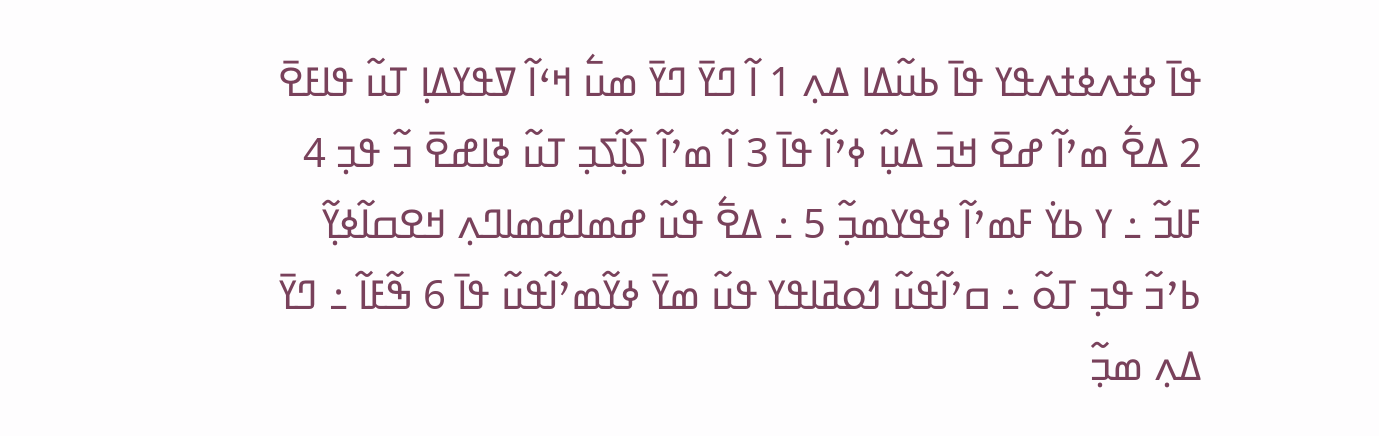ߟߊ߫ ߦߙߍߦߙߍߟߌ ߟߊ߫ ߕߎ߬ߡߊ ߡߍ߲ 1 ߊ߬ ߣߌ߫ ߣߌ߫ ߘߎ߱ ߞߵߊ߬ ߜߟߌߡߊ߲ ߠߎ߬ ߟߊߓߐ߫ 2 ߡߐ߱ ߘߴߊ߬ ߝߐ߫ ߞߏ߫ ߡߎ߲߬ ߦߴߊ߬ ߟߊ߫ 3 ߊ߬ ߘߴߊ߬ ߖߊ߲߬ߖߏ߲ ߠߎ߬ ߢߊߝߐ߫ ߏ߬ ߟߏ߲ 4 ߓߊߏ߬ ߸ ߌ ߕߌ߭ ߓߘߴߊ߬ ߦߟߌߘߏ߲߬ 5 ߸ ߡߐ߱ ߟߎ߬ ߝߘߊߝߘߊߣߍ߲ ߞߐߛߊ߬ߦߌ߲߬ ߕߴߏ߬ ߟߏ߲ ߠߋ߬ ߸ ߛߴߊ߬ߟߎ߬ ߗߋߥߊߟߌ ߟߎ߬ ߘߌ߫ ߦߌ߬ߘߴߊ߬ߟߎ߬ ߟߊ߫ 6 ߒ߬ߓߊ߬ ߸ ߣߌ߫ ߡߍ߲ ߘߏ߲߬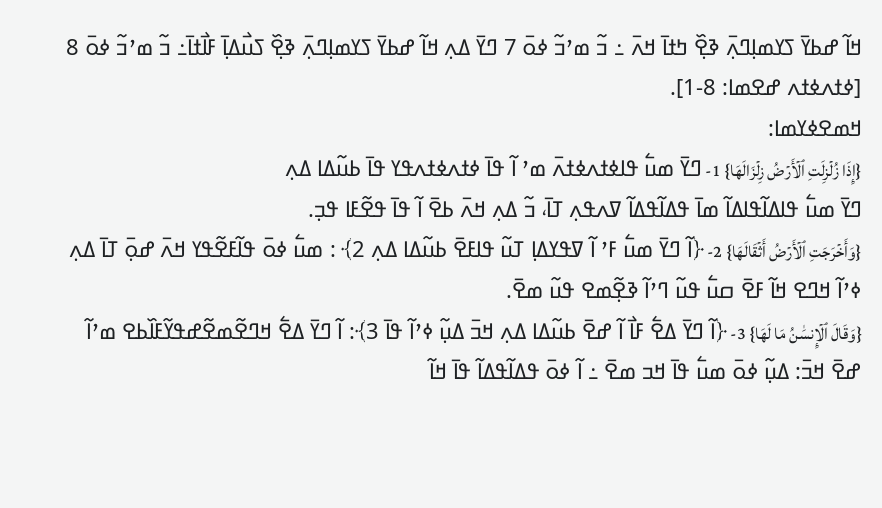ߞߊ߬ ߝߕߌ߫ ߖߌߘߊ߲ߣߍ߲߫ ߢߐ߲߰ ߤߙߊ߫ ߞߍ߫ ߸ ߏ߬ ߘߴߏ߬ ߦߋ߫ 7 ߣߌ߫ ߡߍ߲ ߞߊ߬ ߝߕߌ߫ ߖߌߘߊ߲ߣߍ߲߫ ߢߐ߲߰ ߖߎ߯ߡߊ߲߫ ߓߊ߯ߙߊ߫߸ ߏ߬ ߘߴߏ߬ ߦߋ߫ 8 [ߦߙߍߦߙߍ ߝߐߘߊ: 1-8].
ߞߘߐߦߌߘߊ:
{إِذَا زُلۡزِلَتِ ٱلۡأَرۡضُ زِلۡزَالَهَا} 1- ߣߌ߫ ߘߎ߱ ߟߊߦߙߍߦߙߍ߫ ߘߴ ߊ߬ ߟߊ߫ ߦߙߍߦߙߍߟߌ ߟߊ߫ ߕߎ߬ߡߊ ߡߍ߲
ߣߌ߫ ߘߎ߱ ߟߊߡߊ߬ߟߊߡߊ߬ ߘߊ߫ ߟߡߊ߬ߟߡߊ߬ ߜߍߟߍ߲ ߠߊ߫، ߏ߬ ߡߍ߲ ߞߍ߫ ߕߐ߫ ߊ߬ ߟߊ߫ ߟߐ߬ߓߊ ߟߏ߲.
{وَأَخۡرَجَتِ ٱلۡأَرۡضُ أَثۡقَالَهَا} 2- ﴿ߊ߬ ߣߌ߫ ߘߎ߱ ߓߴ ߊ߬ ߜߟߌߡߊ߲ ߠߎ߬ ߟߊߓߐ߫ ߕߎ߬ߡߊ ߡߍ߲ 2﴾ : ߘߎ߱ ߦߋ߫ ߟߊ߬ߓߐ߬ߟߌ ߞߍ߫ ߝߋ߲߫ ߠߊ߫ ߡߍ߲ ߦߴߊ߬ ߞߣߐ ߞߊ߬ ߓߐ߫ ߛߎ߱ ߟߎ߬ ߣߴߊ߬ ߢߐ߲߬ߘߐ ߟߎ߬ ߘߐ߫.
{وَقَالَ ٱلۡإِنسَٰنُ مَا لَهَا} 3- ﴿ߊ߬ ߣߌ߫ ߡߐ߱ ߓߊ߯ ߊ߬ ߝߐ߫ ߕߎ߬ߡߊ ߡߍ߲ ߞߏ߫ ߡߎ߲߬ ߦߴߊ߬ ߟߊ߫ 3﴾: ߊ߬ ߣߌ߫ ߡߐ߱ ߞߣߐ߬ߘߐ߬ߝߟߌ߬ߓߊ߰ߕߐ ߘߴߊ߬ ߝߐ߫ ߞߏ߫: ߡߎ߲߬ ߦߋ߫ ߘߎ߱ ߟߊ߫ ߞߏ ߘߐ߫ ߸ ߊ߬ ߦߋ߫ ߟߡߊ߬ߟߡߊ߬ ߟߊ߫ ߞߊ߬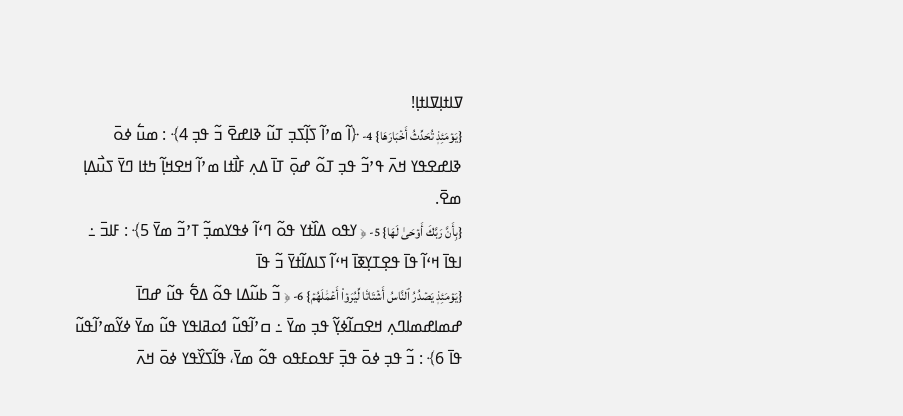ߜߊߙߊ߲ߜߊߙߊ߲!
{يَوۡمَئِذٖ تُحَدِّثُ أَخۡبَارَهَا} 4- ﴿ߊ߬ ߘߴߊ߬ ߖߊ߲߬ߖߏ߲ ߠߎ߬ ߢߊߝߐ߫ ߏ߬ ߟߏ߲ 4﴾ : ߘߎ߱ ߦߋ߫ ߢߊߝߐߟߌ ߞߍ߫ ߟߴߏ߬ ߟߏ߲ ߠߋ߬ ߝߋ߲߫ ߠߊ߫ ߡߍ߲ ߓߊ߯ߙߊ ߘߴߊ߬ ߞߐߞߊ߲߬ ߤߙߊ ߣߌ߫ ߖߎ߯ߡߊ߲ ߘߐ߫.
{بِأَنَّ رَبَّكَ أَوۡحَىٰ لَهَا} 5- ﴿ ߌߟߋ ߡߊ߰ߙߌ ߟߋ߬ ߣߵߊ߬ ߦߟߌߘߏ߲߬ ߠߴߏ߬ ߘߌ߫ 5﴾ : ߓߊߏ߫ ߸ ߊߟߊ߫ ߞߵߊ߬ ߟߊ߫ ߟߐ߲ߠߌ߲ߧߊ߫ ߞߵߊ߬ ߖߊߡߊ߬ߙߌ߫ ߏ߬ ߟߊ߫
{يَوۡمَئِذٖ يَصۡدُرُ ٱلنَّاسُ أَشۡتَاتٗا لِّيُرَوۡاْ أَعۡمَٰلَهُمۡ} 6- ﴿ ߏ߬ ߕߎ߬ߡߊ ߟߋ߬ ߡߐ߱ ߟߎ߬ ߝߣߊ߫ ߝߘߊߝߘߊߣߍ߲ ߞߐߛߊ߬ߦߌ߲߬ ߟߏ߲ ߘߌ߫ ߸ ߛߴߊ߬ߟߎ߬ ߗߋߥߊߟߌ ߟߎ߬ ߘߌ߫ ߦߌ߬ߘߴߊ߬ߟߎ߬ ߟߊ߫ 6﴾ : ߏ߬ ߟߏ߲ ߦߋ߫ ߟߏ߲߫ ߓߟߋߓߟߋ ߟߋ߬ ߘߌ߫، ߟߊ߬ߖߌ߰ߟߌ ߦߋ߫ ߞߍ߫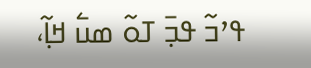ߟߴߏ߬ ߟߏ߲߫ ߠߋ߬ ߘߎ߱ ߞߊ߲߬،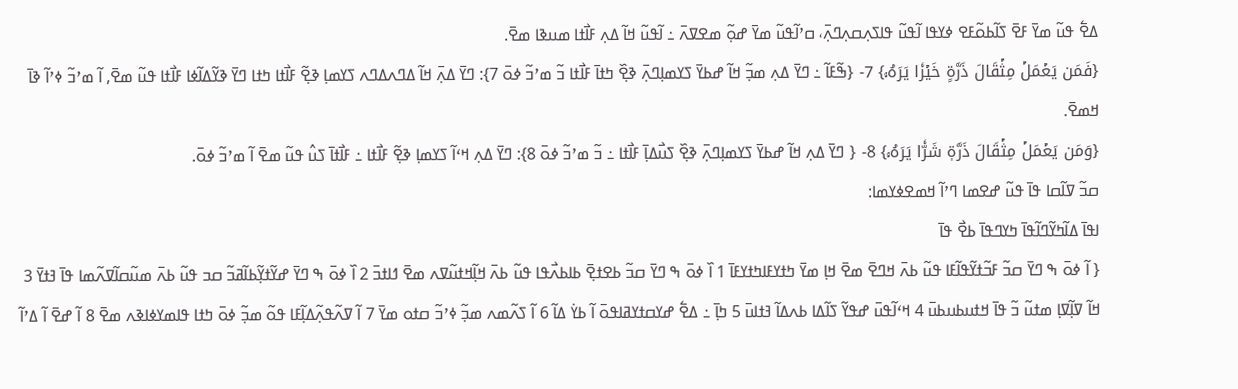ߡߐ߱ ߟߎ߬ ߘߌ߫ ߓߐ߫ ߖߊ߬ߕߋ߬ߓߐ ߦߌߟߊ ߊ߬ߟߎ߬ ߟߊߖߍ߲ߛߍ߲ߣߍ߲߫، ߛߴߊ߬ߟߎ߬ ߘߌ߫ ߝߋ߲߬ ߘߐߜߍ߫ ߸ ߊ߬ߟߎ߬ ߞߊ߬ ߡߍ߲ ߓߊ߯ߙߊ ߘߎߢߊ ߘߐ߫.
{فَمَن يَعۡمَلۡ مِثۡقَالَ ذَرَّةٍ خَيۡرٗا يَرَهُۥ} 7- {ߒ߬ߓߊ߬ ߸ ߣߌ߫ ߡߍ߲ ߘߏ߲߬ ߞߊ߬ ߝߕߌ߫ ߖߌߘߊ߲ߣߍ߲߫ ߢߐ߲߰ ߤߙߊ߫ ߓߊ߯ߙߊ ߏ߬ ߘߴߏ߬ ߦߋ߫ 7}: ߣߌ߫ ߡߍ߲߫ ߞߊ߬ ߡߣߍߡߣߍ ߖߌߘߊ߲ ߢߐ߲߬ ߓߊ߯ߙߊ ߤߙߊ ߣߌ߫ ߢߌ߬ߡߊ߬ߦߊ ߓߊ߯ߙߊ ߟߎ߬ ߘߐ߫, ߊ߬ ߘߴߏ߬ ߦߴߊ߬ ߢߊ߫ ߞߘߐ߫.
{وَمَن يَعۡمَلۡ مِثۡقَالَ ذَرَّةٖ شَرّٗا يَرَهُۥ} 8- { ߣߌ߫ ߡߍ߲ ߞߊ߬ ߝߕߌ߫ ߖߌߘߊ߲ߣߍ߲߫ ߢߐ߲߰ ߖߎ߯ߡߊ߲߫ ߓߊ߯ߙߊ ߸ ߏ߬ ߘߴߏ߬ ߦߋ߫ 8}: ߣߌ߫ ߡߍ߲ ߞߵߊ߬ ߖߌߘߊ߲ ߢߐ߲߬ ߓߊ߯ߙߊ ߸ ߓߊ߯ߙߊ߫ ߖߎ߮ ߟߎ߬ ߘߐ߫ ߊ߬ ߘߴߏ߬ ߦߋ߫.
ߛߏ߬ ߜߊ߬ߛߊ ߟߊ߫ ߟߎ߬ ߝߐߘߊ ߣߴߊ߬ ߞߘߐߦߌߘߊ:
ߊߟߊ߫ ߡߊ߬ߤߌ߬ߣߊ߬ߟߊ߫ ߤߌߣߟߊ߫ ߕߐ߯ ߟߊ߫
{ ߊ߬ ߦߋ߫ ߒ ߣߌ߫ ߛߏ߬ ߓߏ߬ߙߌ߬ߟߊ߬ߓߊ ߟߎ߬ ߕߍ߫ ߞߣߐ߫ ߘߐ߫ ߞߊ߲ ߘߌ߫ ߤߙߌߓߊߤߙߌߓߊ߫ 1 ߊ߰ ߦߋ߫ ߒ ߣߌ߫ ߛߏ߬ ߕߐߙߐ߲߫ ߕߊߕߍ߯ߟߊ ߟߎ߬ ߕߍ߫ ߞߊ߲߬ߞߙߎ߬ߜߍ ߘߐ߫ ߗߊߙߏ߫ 2 ߊ߰ ߦߋ߫ ߒ ߣߌ߫ ߝߌ߬ߙߌ߲߬ߕߊ߬ߥߏ߬ ߛߏ ߟߎ߬ ߕߍ߫ ߘߎ߬ߛߊ߬ߜߍ߬ߘߊ ߟߊ߫ ߔߙߌ߫ 3 ߞߊ߬ ߜߊ߲߬ߜߊ߲ ߘߙߎ߬ ߏ߬ ߟߊ߫ ߞߙߎߕߎߕߎ߫ 4 ߞߵߊ߬ߟߎ߫ ߝߟߌ߬ ߖߊ߬ߡߊ ߕߍߡߊ߬ ߔߙߊߎ߫ 5 ߤߊ߲߫ ߸ ߡߐ߱ ߝߌߛߙߌߥߊߟߋ߫ ߊ߬ ߕߌ߭ ߡߊ߬ 6 ߊ߬ ߖߍ߬ߘߍ ߘߏ߲߬ ߦߴߏ߬ ߛߙߋ ߘߌ߫ 7 ߊ߬ ߜߍ߬ߟߍ߲߬ߡߊ߲߬ߓߊ ߟߋ߬ ߘߏ߲߬ ߦߋ߫ ߤߙߊ ߟߊߘߌߦߊߢߍ ߘߐ߫ 8 ߊ߬ ߝߐ߫ ߊ߬ ߡߴߊ߬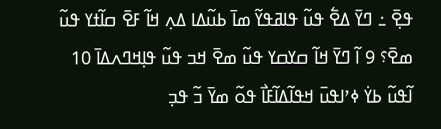ߟߐ߲߫ ߸ ߣߌ߫ ߡߐ߱ ߟߎ߬ ߟߊߥߟߌ߬ ߘߊ߫ ߕߎ߬ߡߊ ߡߍ߲ ߞߊ߬ ߓߐ߫ ߛߊ߬ߙߌ ߟߎ߬ ߘߐ߫؟ 9 ߊ߬ ߣߌ߫ ߞߊ߬ ߛߌߛߌ ߟߎ߬ ߘߐ߫ ߞߏ ߟߎ߬ ߟߊ߲ߞߣߍߡߊ߫ 10 ߊ߬ߟߎ߬ ߕߌ߭ ߦߴߊߟߎ߫ ߞߟߊ߬ߡߊ߬ߓߊ߯ ߟߋ߬ ߘߌ߫ ߏ߬ ߟߏ߲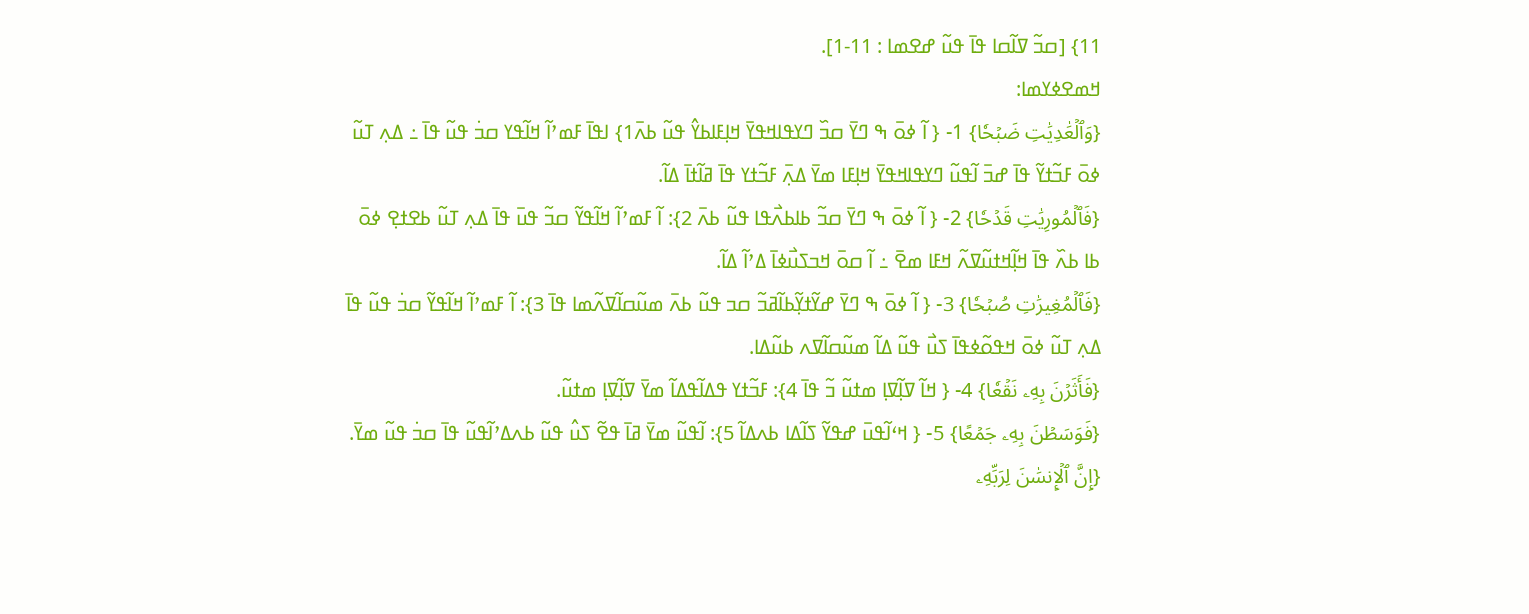11} [ߛߏ߬ ߜߊ߬ߛߊ ߟߊ߫ ߟߎ߬ ߝߐߘߊ : 1-11].
ߞߘߐߦߌߘߊ:
{وَٱلۡعَٰدِيَٰتِ ضَبۡحٗا} 1- { ߊ߬ ߦߋ߫ ߒ ߣߌ߫ ߛߏ߰ ߣߌߟߊߞߟߌ߫ ߞߊ߲ߓߊߕߌ߮ ߟߎ߬ ߕߍ߫1} ߊߟߊ߫ ߓߘߴߊ߬ ߞߊ߬ߟߌ ߛߏ߭ ߟߎ߬ ߟߊ߫ ߸ ߡߍ߲ ߠߎ߬ ߦߋ߫ ߓߏ߬ߙߌ߬ ߟߊ߫ ߝߏ߫ ߊ߬ߟߎ߬ ߣߌߟߊߞߟߌ߫ ߞߊ߲ߓߊ ߘߌ߫ ߡߍ߲߫ ߓߏ߬ߙߌ ߟߊ߫ ߥߊ߬ߙߊ߫ ߡߊ߬.
{فَٱلۡمُورِيَٰتِ قَدۡحٗا} 2- { ߊ߬ ߦߋ߫ ߒ ߣߌ߫ ߛߏ߬ ߕߊߕߍ߯ߟߊ ߟߎ߬ ߕߍ߫ 2}: ߊ߬ ߓߘߴߊ߬ ߞߊ߬ߟߌ߬ ߛߏ߬ ߟߎ߫ ߟߊ߫ ߡߍ߲ ߠߎ߬ ߕߐߙߐ߲ ߦߋ߫ ߕߊ ߕߍ߰ ߟߊ߫ ߞߊ߲߬ߞߙߎ߬ߜߍ߬ ߞߓߊ ߘߐ߫ ߸ ߊ߬ ߛߋ߫ ߞߏߖߎ߯ߦߊ߫ ߡߴߊ߬ ߡߊ߬.
{فَٱلۡمُغِيرَٰتِ صُبۡحٗا} 3- { ߊ߬ ߦߋ߫ ߒ ߣߌ߫ ߝߌ߬ߙߌ߲߬ߕߊ߬ߥߏ߬ ߛߏ ߟߎ߬ ߕߍ߫ ߘߎ߬ߛߊ߬ߜߍ߬ߘߊ ߟߊ߫ 3}: ߊ߬ ߓߘߴߊ߬ ߞߊ߬ߟߌ߬ ߛߏ߭ ߟߎ߬ ߟߊ߫ ߡߍ߲ ߠߎ߬ ߦߋ߫ ߞߟߋ߬ߦߟߊ߫ ߖߎ߯ ߟߎ߬ ߡߊ߬ ߘߎ߬ߛߊ߬ߜߍ ߕߎ߬ߡߊ.
{فَأَثَرۡنَ بِهِۦ نَقۡعٗا} 4- { ߞߊ߬ ߜߊ߲߬ߜߊ߲ ߘߙߎ߬ ߏ߬ ߟߊ߫ 4}: ߓߏ߬ߙߌ ߟߡߊ߬ߟߡߊ߬ ߘߌ߫ ߜߊ߲߬ߜߊ߲ ߘߙߎ߬.
{فَوَسَطۡنَ بِهِۦ جَمۡعًا} 5- { ߞߵߊ߬ߟߎ߫ ߝߟߌ߬ ߖߊ߬ߡߊ ߕߍߡߊ߬ 5}: ߊ߬ߟߎ߬ ߘߌ߫ ߥߊ߫ ߟߐ߬ ߖߎ߮ ߟߎ߬ ߕߍߡߴߊ߬ߟߎ߬ ߟߊ߫ ߛߏ߭ ߟߎ߬ ߘߌ߫.
{إِنَّ ٱلۡإِنسَٰنَ لِرَبِّهِۦ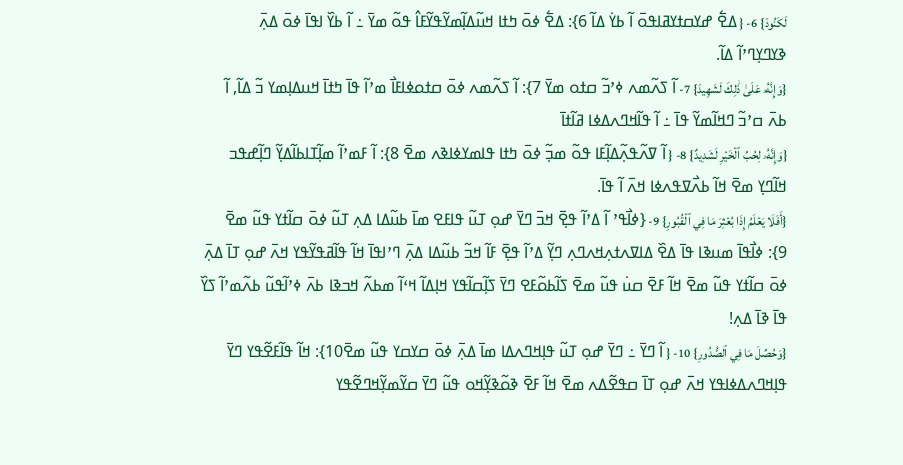لَكَنُودٞ} 6- { ߡߐ߱ ߝߌߛߙߌߥߊߟߋ߫ ߊ߬ ߕߌ߭ ߡߊ߬ 6}: ߡߐ߱ ߦߋ߫ ߤߙߊ ߞߎ߬ߡߊ߲߬ߘߌ߬ߟߌ߬ߓߊ߮ ߟߋ߬ ߘߌ߫ ߸ ߊ߬ ߕߌ߰ ߊߟߊ߫ ߦߋ߫ ߡߍ߲߫ ߢߌߣߌ߲ߣߴߊ߬ ߡߊ߬.
{وَإِنَّهُۥ عَلَىٰ ذَٰلِكَ لَشَهِيدٞ} 7- ߊ߬ ߖߍ߬ߘߍ ߦߴߏ߬ ߛߙߋ ߘߌ߫ 7}: ߊ߬ ߖߍ߬ߘߍ ߦߋ߫ ߛߙߋߦߊߓߊ߯ ߘߴߊ߬ ߟߊ߫ ߤߙߊ߫ ߞߎߡߊ߲ߘߌ ߏ߬ ߡߊ߬, ߊ߬ ߕߍ߫ ߛߴߏ߬ ߣߞߊ߬ߘߌ߬ ߟߊ߫ ߸ ߊ߬ ߟߊ߬ߞߣߍߡߦߊ ߥߊ߬ߙߊ߫
{وَإِنَّهُۥ لِحُبِّ ٱلۡخَيۡرِ لَشَدِيدٌ} 8- { ߊ߬ ߜߍ߬ߟߍ߲߬ߡߊ߲߬ߓߊ ߟߋ߬ ߘߏ߲߬ ߦߋ߫ ߤߙߊ ߟߊߘߌߦߊߢߍ ߘߐ߫ 8}: ߊ߬ ߓߘߴߊ߬ ߘߊ߲߬ߠߊߕߊ߬ߡߌ߲߬ ߣߊ߲߬ߝߟߏ ߞߊ߬ߣߌ߲ ߘߐ߫ ߞߊ߬ ߕߍ߯ߜߟߍߦߊ ߞߍ߫ ߊ߬ ߟߊ߫.
{أَفَلَا يَعۡلَمُ إِذَا بُعۡثِرَ مَا فِي ٱلۡقُبُورِ} 9- {ߦߊ߯ߟߴ ߊ߬ ߡߴߊ߬ ߟߐ߲߫ ߞߏ߫ ߣߌ߫ ߝߋ߲ ߠߎ߬ ߟߊߓߐ ߘߊ߫ ߕߎ߬ߡߊ ߡߍ߲ ߠߎ߬ ߦߋ߫ ߛߊ߬ߙߌ ߟߎ߬ ߘߐ߫ 9}: ߦߊ߯ߟߊ߫ ߘߎߢߊ ߟߊ߫ ߡߐ߰ ߡߊߜߍߙߍ߲ߞߍߣߍ߲ ߣߌ߲߬ ߡߴߊ߬ ߟߐ߲߫ ߓߊ߬ ߞߏ߬ ߕߎ߬ߡߊ ߡߍ߲߫ ߣߴߊߟߊ߫ ߞߊ߬ ߟߊ߬ߥߟߌ߬ߟߌ ߞߍ߫ ߝߋ߲ ߠߊ߫ ߡߍ߲߫ ߦߋ߫ ߛߊ߬ߙߌ ߟߎ߬ ߘߐ߫ ߞߊ߬ ߓߐ߫ ߛߎ߭ ߟߎ߬ ߘߐ߫ ߖߊ߬ߕߋ߬ߓߐ ߣߌ߫ ߖߊ߲߬ߛߊ߬ߟߌ ߞߊ߲ߡߊ߬ ߞߵߊ߬ ߘߕߍ߬ ߞߏߢߊ ߕߍ߫ ߦߴߊ߬ߟߎ߬ ߕߍ߬ߘߴߊ߬ ߖߌ߰ ߟߊ߫ ߢߊ߫ ߡߍ߲!
{وَحُصِّلَ مَا فِي ٱلصُّدُورِ} 10- { ߊ߬ ߣߌ߫ ߸ ߣߌ߫ ߝߋ߲ ߠߎ߬ ߟߊ߲ߞߣߍߡߊ ߘߊ߫ ߡߍ߲߫ ߦߋ߫ ߛߌߛߌ ߟߎ߬ ߘߐ߫10}: ߞߊ߬ ߟߊ߬ߓߐ߬ߟߌ ߣߌ߫ ߟߊ߲ߞߣߍߡߦߊߟߌ ߞߍ߫ ߝߋ߲ ߠߊ߫ ߛߟߐ߬ߡߍ ߘߐ߫ ߞߊ߬ ߓߐ߫ ߢߋ߬ߢߌ߲߬ߞߋ ߟߎ߬ ߣߌ߫ ߛߌ߬ߘߌ߲߬ߞߣߐ߬ߟߌ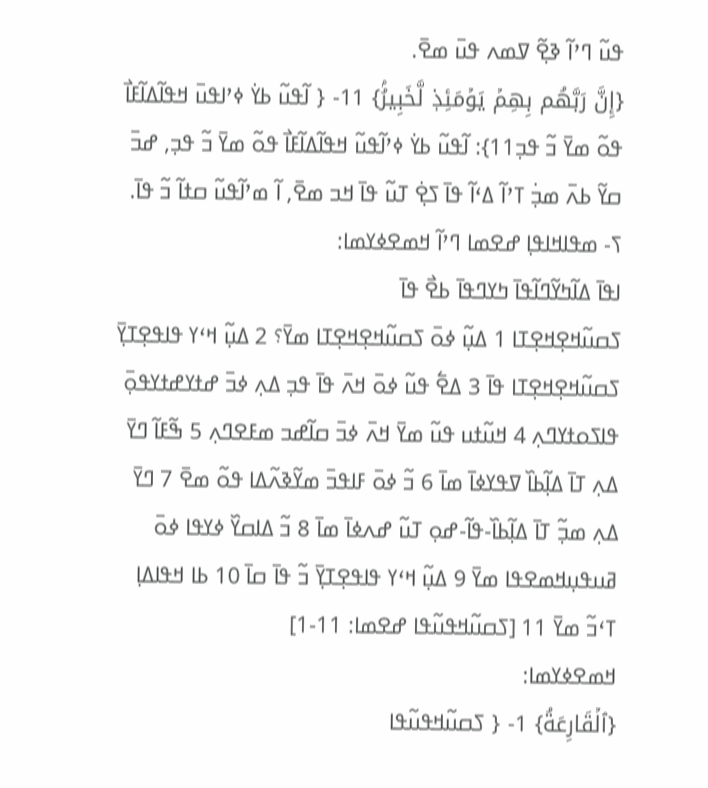ߟߎ߬ ߣߴߊ߬ ߢߐ߲߬ ߜߘߍ ߟߎ߫ ߘߐ߫.
{إِنَّ رَبَّهُم بِهِمۡ يَوۡمَئِذٖ لَّخَبِيرُۢ} 11- { ߊ߬ߟߎ߬ ߕߌ߭ ߦߴߊߟߎ߫ ߞߟߊ߬ߡߊ߬ߓߊ߯ ߟߋ߬ ߘߌ߫ ߏ߬ ߟߏ߲11}: ߊ߬ߟߎ߬ ߕߌ߭ ߦߴߊ߬ߟߎ߬ ߞߟߊ߬ߡߊ߬ߓߊ߯ ߟߋ߬ ߘߌ߫ ߏ߬ ߟߏ߲, ߝߏ߫ ߛߌ߬ ߕߍ߫ ߘߏ߲߭ ߠߴߊ߬ ߡߵߊ߬ ߟߊ߫ ߖߐ߲߭ ߠߎ߬ ߟߊ߫ ߞߏ ߘߐ߫, ߊ߬ ߘߴߊ߬ߟߎ߬ ߛߙߊ߬ ߏ߬ ߟߊ߫.
ߖ- ߘߟߊߞߊߟߊ߲ ߝߐߘߊ ߣߴߊ߬ ߞߘߐߦߌߘߊ:
ߊߟߊ߫ ߡߊ߬ߤߌ߬ߣߊ߬ߟߊ߫ ߤߌߣߟߊ߫ ߕߐ߯ ߟߊ߫
ߖߛߎ߬ߞߐ߲ߞߐ߲ߠߊ 1 ߡߎ߲߬ ߦߋ߫ ߖߛߎ߬ߞߐ߲ߞߐ߲ߠߊ ߘߌ߫؟ 2 ߡߎ߲߬ ߞߵߌ ߟߊߟߐ߲ߠߌ߲߫ ߖߛߎ߬ߞߐ߲ߞߐ߲ߠߊ ߟߊ߫ 3 ߡߐ߱ ߟߎ߬ ߦߋ߫ ߞߍ߫ ߟߊ߫ ߟߏ߲ ߡߍ߲ ߦߏ߫ ߝߙߌߝߙߌߟߋ߲߫ ߟߊߖߋߙߌߣߍ߲ 4 ߞߎ߬ߙߎ ߟߎ߬ ߘߌ߫ ߞߍ߫ ߦߏ߫ ߛߊ߬ߝߏ ߘߓߐߣߍ߲ 5 ߒ߬ߓߊ߬ ߣߌ߫ ߡߍ߲ ߠߊ߫ ߡߊ߲߬ߕߊ߰ ߜߟߌߦߊ߫ ߘߊ߫ 6 ߏ߬ ߦߋ߫ ߓߊߟߏ߫ ߘߌ߬ߢߍ߬ߡߊ ߟߋ߬ ߘߐ߫ 7 ߣߌ߫ ߡߍ߲ ߘߏ߲߬ ߠߊ߫ ߡߊ߲߬ߕߊ߰-ߟߊ߬-ߝߋ߲ ߠߎ߬ ߝߍߦߊ߫ ߘߊ߫ 8 ߏ߬ ߡߊߛߌ߰ ߦߌߟߊ ߦߋ߫ ߥߎߟߎ߲ߞߘߐߟߊ ߘߌ߫ 9 ߡߎ߲߬ ߞߵߌ ߟߊߟߐ߲ߠߌ߲߫ ߏ߬ ߟߊ߫ ߛߊ߫ 10 ߕߊ ߞߟߊߡߊ߲ ߠߵߏ߬ ߘߌ߫ 11 [ߖߛߎ߬ߞߟߎ߬ߟߊ ߝߐߘߊ: 1-11]
ߞߘߐߦߌߘߊ:
{ٱلۡقَارِعَةُ} 1- { ߖߛߎ߬ߞߟߎ߬ߟߊ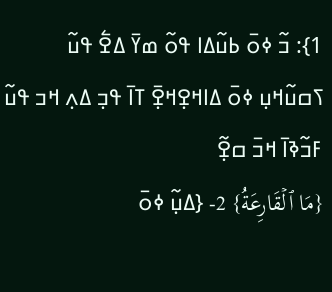1}: ߏ߬ ߦߋ߫ ߕߎ߬ߡߊ ߟߋ߬ ߘߌ߫ ߡߐ߱ ߟߎ߬ ߖߛߎ߬ߞߎ߲ ߦߋ߫ ߡߊߞߐ߲ߞߐ߲߫ ߠߊ߫ ߟߏ߲ ߡߍ߲ ߞߏ ߟߎ߬ ߓߏ߬ߢߊ߫ ߞߏ߫ ߛߐ߲߬
{مَا ٱلۡقَارِعَةُ} 2- {ߡߎ߲߬ ߦߋ߫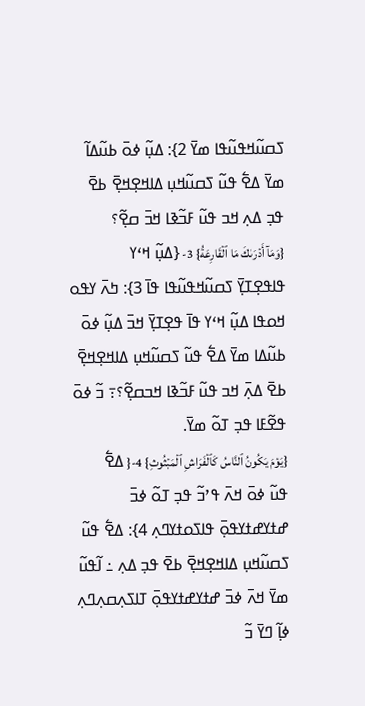ߖߛߎ߬ߞߟߎ߬ߟߊ ߘߌ߫ 2}: ߡߎ߲߬ ߦߋ߫ ߕߎ߬ߡߊ߬ ߘߌ߫ ߡߐ߱ ߟߎ߬ ߖߛߎ߬ߞߎ߲ ߡߊߞߐ߲ߞߐ߲߫ ߕߐ߫ ߟߏ߲ ߡߍ߲ ߞߏ ߟߎ߬ ߓߏ߬ߢߊ ߞߏ߫ ߛߐ߲߬؟
{وَمَآ أَدۡرَىٰكَ مَا ٱلۡقَارِعَةُ} 3- {ߡߎ߲߬ ߞߵߌ ߟߊߟߐ߲ߠߌ߲߫ ߖߛߎ߬ߞߟߎ߬ߟߊ ߟߊ߫ 3}: ߤߍ߫ ߌߟߋ ߞߋߟߊ ߡߎ߲߬ ߞߵߌ ߟߊ߫ ߟߐ߲ߠߌ߲߫ ߞߏ߫ ߡߎ߲߬ ߦߋ߫ ߕߎ߬ߡߊ ߘߌ߫ ߡߐ߱ ߟߎ߬ ߖߛߎ߬ߞߎ߲ ߡߊߞߐ߲ߞߐ߲߫ ߕߐ߫ ߡߍ߲߫ ߞߏ ߟߎ߬ ߓߏ߬ߢߊ ߞߏߛߐ߲߬؟߹ ߏ߬ ߦߋ߫ ߟߐ߬ߓߊ ߟߏ߲ ߠߋ߬ ߘߌ߫.
{يَوۡمَ يَكُونُ ٱلنَّاسُ كَٱلۡفَرَاشِ ٱلۡمَبۡثُوثِ} 4-{ ߡߐ߱ ߟߎ߬ ߦߋ߫ ߞߍ߫ ߟߴߏ߬ ߟߏ߲ ߠߋ߬ ߦߏ߫ ߝߙߌߝߙߌߟߋ߲߫ ߟߊߖߋߙߌߣߍ߲ 4}: ߡߐ߱ ߟߎ߬ ߖߛߎ߬ߞߎ߲ ߡߊߞߐ߲ߞߐ߲߫ ߕߐ߫ ߟߏ߲ ߡߍ߲ ߸ ߊ߬ߟߎ߬ ߘߌ߫ ߞߍ߫ ߦߏ߫ ߝߙߌߝߙߌߟߋ߲߫ ߠߊߖߍ߲ߛߍ߲ߣߍ߲ ߦߊ߲߬ ߣߌ߫ ߏ߬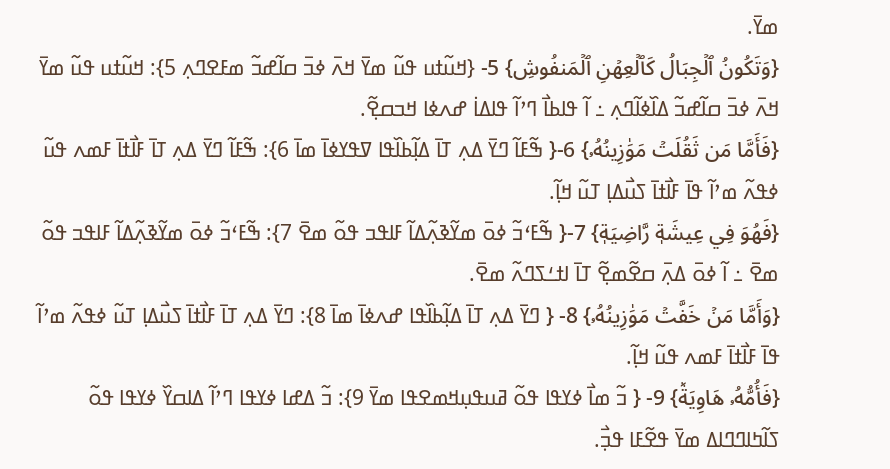ߘߌ߫.
{وَتَكُونُ ٱلۡجِبَالُ كَٱلۡعِهۡنِ ٱلۡمَنفُوشِ} 5- {ߞߎ߬ߙߎ ߟߎ߬ ߘߌ߫ ߞߍ߫ ߦߏ߫ ߛߊ߬ߝߏ߬ ߘߓߐߣߍ߲ 5}: ߞߎ߬ߙߎ ߟߎ߬ ߘߌ߫ ߞߍ߫ ߦߏ߫ ߛߊ߬ߝߏ߬ ߡߊ߰ߦߊ߬ߣߍ߲ ߸ ߊ߬ ߟߊߕߊ߯ ߣߴߊ߬ ߟߊߡߊ߭ ߝߍߦߊ ߞߏߛߐ߲߬.
{فَأَمَّا مَن ثَقُلَتۡ مَوَٰزِينُهُۥ} 6-{ ߒ߬ߓߊ߬ ߣߌ߫ ߡߍ߲ ߠߊ߫ ߡߊ߲߬ߕߊ߰ߟߊ ߜߟߌߦߊ߫ ߘߊ߫ 6}: ߒ߬ߓߊ߬ ߣߌ߫ ߡߍ߲ ߠߊ߫ ߓߊ߯ߙߊ߫ ߓߘߍ ߟߎ߬ ߦߟߍ߬ ߘߴߊ߬ ߟߊ߫ ߓߊ߯ߙߊ߫ ߖߎ߯ߡߊ߲ ߠߎ߬ ߞߊ߲߬.
{فَهُوَ فِي عِيشَةٖ رَّاضِيَةٖ} 7-{ ߒ߬ߓߵߏ߬ ߦߋ߫ ߘߌ߬ߢߍ߲߬ߡߊ߬ ߓߊߟߏ ߟߋ߬ ߘߐ߫ 7}: ߒ߬ߓߵߏ߬ ߦߋ߫ ߘߌ߬ߢߍ߲߬ߡߊ߬ ߓߊߟߏ ߟߋ߬ ߘߐ߫ ߸ ߊ߬ ߦߋ߫ ߡߍ߲߫ ߛߐ߬ߘߐ߲߬ ߠߊ߫ ߊߙߑߖߣߍ߬ ߘߐ߫.
{وَأَمَّا مَنۡ خَفَّتۡ مَوَٰزِينُهُۥ} 8- { ߣߌ߫ ߡߍ߲ ߠߊ߫ ߡߊ߲߬ߕߊ߰ߟߊ ߝߍߦߊ߫ ߘߊ߫ 8}: ߣߌ߫ ߡߍ߲ ߠߊ߫ ߓߊ߯ߙߊ߫ ߖߎ߯ߡߊ߲ ߠߎ߬ ߦߟߍ߬ ߘߴߊ߬ ߟߊ߫ ߓߊ߯ߙߊ߫ ߓߘߍ ߟߎ߬ ߞߊ߲߬.
{فَأُمُّهُۥ هَاوِيَةٞ} 9- { ߏ߬ ߘߊ߯ ߦߌߟߊ ߟߋ߬ ߥߎߟߎ߲ߞߘߐߟߊ ߘߌ߫ 9}: ߏ߬ ߡߝߊ ߦߌߟߊ ߣߴߊ߬ ߡߊߛߌ߰ ߦߌߟߊ ߟߋ߬ ߖߊ߬ߤߊߣߣߊߡ ߘߌ߫ ߟߐ߬ߓߊ ߟߏ߲߯.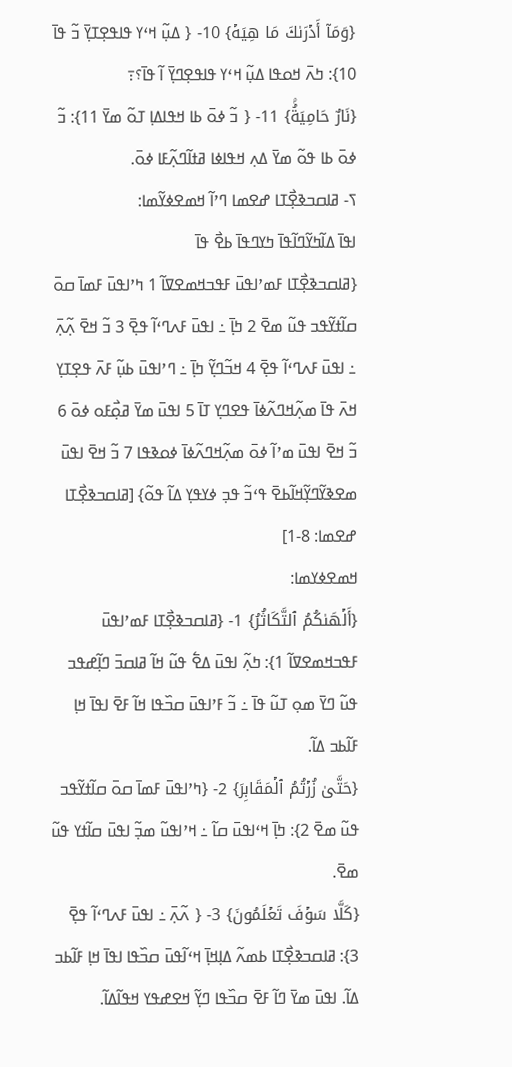{وَمَآ أَدۡرَىٰكَ مَا هِيَهۡ} 10- { ߡߎ߲߬ ߞߵߌ ߟߊߟߐ߲ߠߌ߲߫ ߏ߬ ߟߊ߫ 10}: ߤߍ߫ ߞߋߟߊ ߡߎ߲߬ ߞߵߌ ߟߊߟߐ߲ߣߌ߲߫ ߊ߬ ߟߊ߫؟߹
{نَارٌ حَامِيَةُۢ} 11- { ߏ߬ ߦߋ߫ ߕߊ ߞߟߊߡߊ߲ ߠߋ߬ ߘߌ߫ 11}: ߏ߬ ߦߋ߫ ߕߊ ߟߋ߬ ߘߌ߫ ߡߍ߲ ߞߟߊߦߊ ߥߙߊ߬ߣߍ߲߬ߓߊ ߦߋ߫.
ߖ- ߥߊߛߏߢߐ߲߯ߠߊ ߝߐߘߊ ߣߴߊ߬ ߞߘߐߦߌ߬ߘߊ:
ߊߟߊ߫ ߡߊ߬ߤߌ߬ߣߊ߬ߟߊ߫ ߤߌߣߟߊ߫ ߕߐ߯ ߟߊ߫
{ߥߊߛߏߢߐ߲߯ߠߊ ߓߘߴߊߟߎ߫ ߓߟߏߞߘߐߜߊ߬ 1 ߤߴߊߟߎ߫ ߓߘߊ߫ ߛߋ߫ ߛߊ߬ߙߌ߬ߟߏ ߟߎ߬ ߘߐ߫ 2 ߤߊ߲߫ ߸ ߊߟߎ߫ ߓߍߣߵߊ߬ ߟߐ߲߫ 3 ߏ߬ ߞߐ߫ ߍ߲߬ߍ߲߫ ߸ ߊߟߎ߫ ߓߍߣߵߊ߬ ߟߐ߲߫ 4 ߞߏ߬ߣߌ߲߬ ߤߊ߲߫ ߸ ߣߴߊߟߎ߫ ߕߎ߲߬ ߓߍ߫ ߟߐ߲ߠߌ߲ ߞߍ߫ ߟߊ߫ ߘߍ߲߬ߞߣߍ߬ߦߊ߫ ߟߐߣߌ߲ ߠߊ߫ 5 ߊߟߎ߫ ߘߌ߫ ߥߋ߲߯ߓߋ ߦߋ߫ 6 ߏ߬ ߞߐ߫ ߊߟߎ߫ ߘߴߊ߬ ߦߋ߫ ߘߍ߲߬ߞߣߍ߬ߦߊ߫ ߦߋߢߟߊ 7 ߏ߬ ߞߐ߫ ߊߟߎ߫ ߘߐߢߌ߬ߣߌ߲߬ߞߊ߬ߕߐ߫ ߟߵߏ߬ ߟߏ߲ ߦߌߟߌ߲ ߡߊ߬ ߟߋ߬} [ߥߊߛߏߢߐ߲߯ߠߊ ߝߐߘߊ: 1-8]
ߞߘߐߦߌߘߊ:
{أَلۡهَىٰكُمُ ٱلتَّكَاثُرُ} 1- {ߥߊߛߏߢߐ߲߯ߠߊ ߓߘߴߊߟߎ߫ ߓߟߏߞߘߐߜߊ߬ 1}: ߤߍ߲߬ ߊߟߎ߫ ߡߐ߱ ߟߎ߬ ߞߊ߬ ߥߊߛߏ߫ ߣߊ߲߬ߝߟߏ ߟߎ߬ ߣߌ߫ ߘߋ߲ ߠߎ߬ ߟߊ߫ ߸ ߏ߬ ߓߴߊߟߎ߫ ߛߏ߰ߟߊ ߞߊ߬ ߓߐ߫ ߊߟߊ߫ ߞߊ߲ ߓߊ߬ߕߏ ߡߊ߬.
{حَتَّىٰ زُرۡتُمُ ٱلۡمَقَابِرَ} 2- {ߤߴߊߟߎ߫ ߓߘߊ߫ ߛߋ߫ ߛߊ߬ߙߌ߬ߟߏ ߟߎ߬ ߘߐ߫ 2}: ߤߊ߲߫ ߞߵߊߟߎ߫ ߛߊ߬ ߸ ߞߴߊߟߎ߬ ߘߏ߲߬ ߊߟߎ߫ ߛߊ߬ߙߌ ߟߎ߬ ߘߐ߫.
{كَلَّا سَوۡفَ تَعۡلَمُونَ} 3- { ߍ߬ߍ߲߫ ߸ ߊߟߎ߫ ߓߍߣߵߊ߬ ߟߐ߲߫ 3}: ߥߊߛߏߢߐ߲߯ߠߊ ߕߘߍ߬ ߡߊ߲ߞߊ߲߫ ߞߵߊ߬ߟߎ߫ ߛߏ߰ߟߊ ߊߟߊ߫ ߞߊ߲ ߓߊ߬ߕߏ ߡߊ߬. ߊߟߎ߫ ߘߌ߫ ߣߊ߬ ߓߐ߫ ߛߏ߰ߟߊ ߣߌ߲߬ ߞߐߝߟߌ ߞߟߊ߬ߡߊ߬.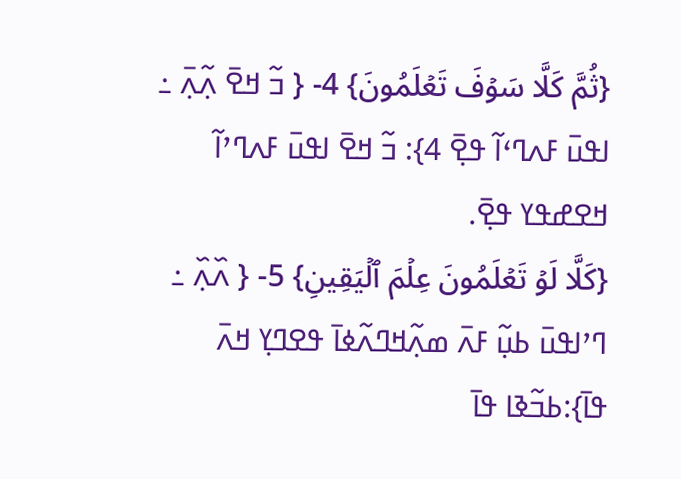{ثُمَّ كَلَّا سَوۡفَ تَعۡلَمُونَ} 4- { ߏ߬ ߞߐ߫ ߍ߲߬ߍ߲߫ ߸ ߊߟߎ߫ ߓߍߣߵߊ߬ ߟߐ߲߫ 4}: ߏ߬ ߞߐ߫ ߊߟߎ߫ ߓߍߣߴߊ߬ ߞߐߝߟߌ ߟߐ߲߫.
{كَلَّا لَوۡ تَعۡلَمُونَ عِلۡمَ ٱلۡيَقِينِ} 5- { ߍ߰ߍ߲߰ ߸ ߣߴߊߟߎ߫ ߕߎ߲߬ ߓߍ߫ ߘߍ߲߬ߞߣߍ߬ߦߊ߫ ߟߐߣߌ߲ ߞߍ߫ ߟߊ߫}:ߕߏ߬ߢߊ ߟߊ߫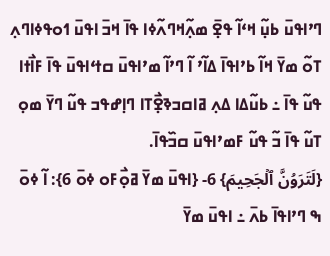ߣߴߊߟߎ߫ ߕߎ߲߬ ߞߵߊ߬ ߟߐ߲߫ ߘߍ߲߬ߞߣߍ߬ߦߊ ߟߊ߫ ߞߏ߫ ߊߟߎ߫ ߗߋߟߦߊߣߍ߲ ߠߋ߬ ߘߌ߫ ߞߊ߬ ߕߴߊߟߊ߫ ߡߊ߬ߴ ߊ߬ ߣߴߊ߬ ߘߴߊߟߎ߫ ߛߙߵߊߟߎ߫ ߟߊ߫ ߓߊ߯ߙߊ ߟߎ߬ ߟߊ߫ ߸ ߕߎ߬ߡߊ ߡߍ߲ ߥߊߛߏߢߐ߲߯ߠߊ ߣߊ߲ߝߟߏ ߟߎ߬ ߣߌ߫ ߘߋ߲ ߠߎ߬ ߟߊ߫ ߏ߬ ߟߎ߬ ߓߘߴߊߟߎ߫ ߛߏ߰ߟߊ߫.
{لَتَرَوُنَّ ٱلۡجَحِيمَ} 6- {ߊߟߎ߫ ߘߌ߫ ߥߋ߲߯ߓߋ ߦߋ߫ 6}: ߊ߬ ߦߋ߫ ߒ ߣߴߊߟߊ߫ ߕߍ߫ ߸ ߊߟߎ߫ ߘߌ߫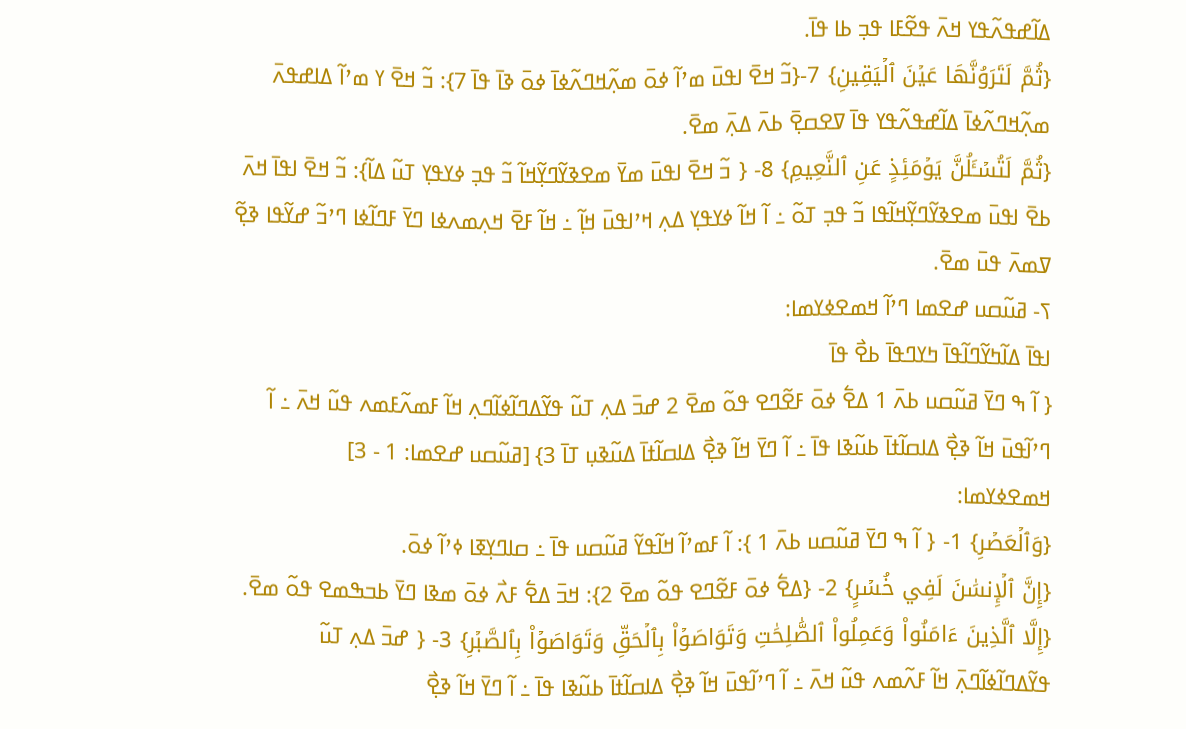ߡߊ߬ߝߟߍ߬ߟߌ ߞߍ߫ ߟߐ߬ߓߊ ߟߏ߲ ߕߊ ߟߊ߫.
{ثُمَّ لَتَرَوُنَّهَا عَيۡنَ ٱلۡيَقِينِ} 7-{ߏ߬ ߞߐ߫ ߊߟߎ߫ ߘߴߊ߬ ߦߋ߫ ߘߍ߲߬ߞߣߍ߬ߦߊ߫ ߦߋ߫ ߢߊ߫ ߟߊ߫ 7}: ߏ߬ ߞߐ߫ ߌ ߘߴߊ߬ ߡߊߝߟߍ߫ ߘߍ߲߬ߞߣߍ߬ߦߊ߫ ߡߊ߬ߝߟߍ߬ߟߌ ߟߊ߫ ߜߐߛߐ߲߫ ߕߍ߫ ߡߍ߲߫ ߘߐ߫.
{ثُمَّ لَتُسۡـَٔلُنَّ يَوۡمَئِذٍ عَنِ ٱلنَّعِيمِ} 8- { ߏ߬ ߞߐ߫ ߊߟߎ߫ ߘߌ߫ ߘߐߢߌ߬ߣߌ߲߬ߞߊ߬ ߏ߬ ߟߏ߲ ߦߌߟߌ߲ ߠߎ߬ ߡߊ߬}: ߏ߬ ߞߐ߫ ߊߟߊ߫ ߞߍ߫ ߕߐ߫ ߊߟߎ߫ ߘߐߢߌ߬ߣߌ߲߬ߞߊ߬ߟߊ ߏ߬ ߟߏ߲ ߠߋ߬ ߸ ߊ߬ ߞߊ߬ ߦߌߟߌ߲ ߡߍ߲ ߞߴߊߟߎ߫ ߞߊ߲߬ ߸ ߞߊ߬ ߓߐ߫ ߞߍ߲ߘߍߦߊ ߣߌ߫ ߓߣߊ߬ߦߊ ߣߴߏ߬ ߝߌ߬ߟߊ ߢߐ߲߬ ߜߘߍ߫ ߟߎ߫ ߘߐ߫.
ߖ- ߥߎ߬ߛߎ ߝߐߘߊ ߣߴߊ߬ ߞߘߐߦߌߘߊ:
ߊߟߊ߫ ߡߊ߬ߤߌ߬ߣߊ߬ߟߊ߫ ߤߌߣߟߊ߫ ߕߐ߯ ߟߊ߫
{ ߊ߬ ߒ ߣߌ߫ ߥߎ߬ߛߎ ߕߍ߫ 1 ߡߐ߱ ߦߋ߫ ߓߐ߬ߣߐ ߟߋ߬ ߘߐ߫ 2 ߝߏ߫ ߡߍ߲ ߠߎ߬ ߟߌ߬ߡߣߊ߬ߦߊ߬ߣߍ߲ ߞߊ߬ ߓߘߍ߬ߓߘߍ ߟߎ߬ ߞߍ߫ ߸ ߊ߬ ߣߴߊ߬ߟߎ߫ ߞߊ߬ ߢߐ߲߯ ߡߊߛߊ߬ߙߊ߫ ߕߎ߬ߢߊ ߟߊ߫ ߸ ߊ߬ ߣߌ߫ ߞߊ߬ ߢߐ߲߯ ߡߊߛߊ߬ߙߊ߫ ߡߎ߬ߢߎ߲ ߠߊ߫ 3} [ߥߎ߬ߛߎ ߝߐߘߊ: 1 - 3]
ߞߘߐߦߌߘߊ:
{وَٱلۡعَصۡرِ} 1- { ߊ߬ ߒ ߣߌ߫ ߥߎ߬ߛߎ ߕߍ߫ 1 }: ߊ߬ ߓߘߴߊ߬ ߞߊ߬ߟߌ߬ ߥߎ߬ߛߎ ߟߊ߫ ߸ ߛߊߣߌ߲ߧߊ ߦߴߊ߬ ߦߋ߫.
{إِنَّ ٱلۡإِنسَٰنَ لَفِي خُسۡرٍ} 2- {ߡߐ߱ ߦߋ߫ ߓߐ߬ߣߐ ߟߋ߬ ߘߐ߫ 2}: ߞߏ߫ ߡߐ߱ ߓߍ߯ ߦߋ߫ ߘߢߊ ߣߌ߫ ߕߏߒߘߐ ߟߋ߬ ߘߐ߫.
{إِلَّا ٱلَّذِينَ ءَامَنُواْ وَعَمِلُواْ ٱلصَّٰلِحَٰتِ وَتَوَاصَوۡاْ بِٱلۡحَقِّ وَتَوَاصَوۡاْ بِٱلصَّبۡرِ} 3- { ߝߏ߫ ߡߍ߲ ߠߎ߬ ߟߌ߬ߡߣߊ߬ߦߊ߬ߣߍ߲߫ ߞߊ߬ ߓߍ߬ߘߍ ߟߎ߬ ߞߍ߫ ߸ ߊ߬ ߣߴߊ߬ߟߎ߫ ߞߊ߬ ߢߐ߲߯ ߡߊߛߊ߬ߙߊ߫ ߕߎ߬ߢߊ ߟߊ߫ ߸ ߊ߬ ߣߌ߫ ߞߊ߬ ߢߐ߲߯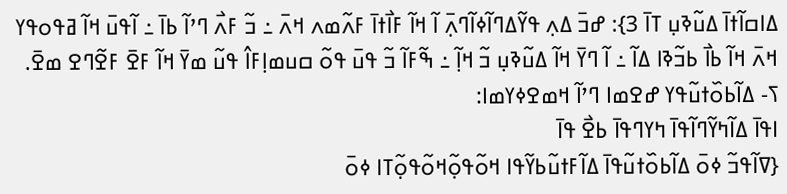ߡߊߛߊ߬ߙߊ߫ ߡߎ߬ߢߎ߲ ߠߊ߫ 3}: ߝߏ߫ ߡߍ߲ ߟߌ߬ߡߣߊ߬ߦߊ߬ߣߍ߲߫ ߊ߬ ߞߊ߬ ߓߊ߯ߙߊ߫ ߓߍ߬ߘߍ ߞߍ߫ ߸ ߏ߬ ߓߍ߯ ߣߴߊ߬ ߕߊ߫ ߸ ߊ߬ߟߎ߫ ߞߊ߬ ߥߟߋߟߌ ߞߍ߫ ߞߊ߬ ߕߊ߯ ߕߏ߬ߢߊ ߡߊ߬ ߸ ߊ߬ ߣߌ߫ ߞߊ߬ ߡߎ߬ߢߎ߲ ߏ߬ ߞߊ߲߬ ߸ ߒ߬ߓߊ߬ ߏ߬ ߟߎ߫ ߟߋ߬ ߛߎߘߊ߲ߓߊ߮ ߟߎ߬ ߘߌ߫ ߞߊ߬ ߓߐ߫ ߓߐ߬ߣߐ ߘߐ߫.
ߖ- ߡߊ߬ߕߋ߰ߙߎ߬ߟߌ ߝߐߘߊ ߣߴߊ߬ ߞߘߐߦߌߘߊ:
ߊߟߊ߫ ߡߊ߬ߤߌ߬ߣߊ߬ߟߊ߫ ߤߌߣߟߊ߫ ߕߐ߯ ߟߊ߫
{ߜߊ߬ߟߏ߬ ߦߋ߫ ߡߊ߬ߕߋ߰ߙߎ߬ߟߊ߫ ߡߊ߬ߓߙߎ߬ߕߌ߬ߟߊ ߞߋ߬ߟߋ߲߬ߞߋ߬ߟߋ߲߬ߠߊ ߦߋ߫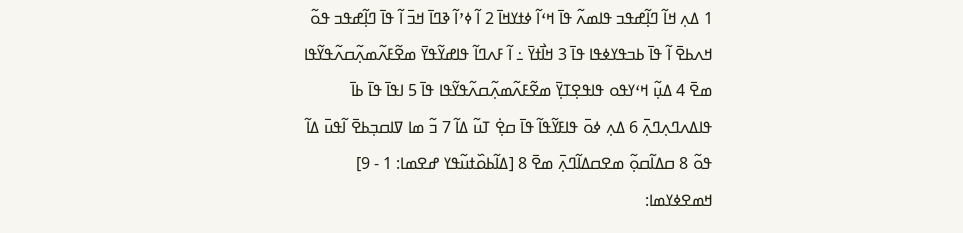1 ߡߍ߲ ߞߊ߬ ߣߊ߲߬ߝߟߏ ߟߊߘߍ߬ ߟߊ߫ ߞߵߊ߬ ߦߙߌߞߊ߫ 2 ߊ߬ ߦߴߊ߬ ߢߣߊ߫ ߞߏ߫ ߊ߬ ߟߊ߫ ߣߊ߲߬ߝߟߏ ߟߋ߬ ߞߍߕߐ߫ ߊ߬ ߟߊ߫ ߕߏߟߌߦߟߊ ߟߊ߫ 3 ߞߊ߯ߙߌ߫ ߸ ߊ߬ ߓߍߣߊ߬ ߟߊߝߌ߬ߟߌ߫ ߘߐ߬ߓߍ߬ߘߍ߲߬ߛߍ߬ߟߌ߬ߟߊ ߘߐ߫ 4 ߡߎ߲߬ ߞߵߌߟߋ ߟߊߟߐ߲ߠߌ߲߫ ߘߐ߬ߓߍ߬ߘߍ߲߬ߛߍ߬ߟߌ߬ߟߊ ߟߊ߫ 5 ߊߟߊ߫ ߟߊ߫ ߕߊ߫ ߟߊߡߍߣߍ߲ߣߍ߲߫ 6 ߡߍ߲ ߦߋ߫ ߟߊߓߌ߬ߟߊ߬ ߟߊ߫ ߛߐ߲߭ ߠߎ߬ ߡߊ߬ 7 ߏ߬ ߘߊ ߜߊߛߏ߲ߕߐ߫ ߊ߬ߟߎ߫ ߡߊ߬ ߟߋ߬ 8 ߛߡߊ߬ߛߋ߲߬ ߘߐߛߡߊ߬ߣߍ߲߫ ߘߐ߫ 8 [ߡߊ߬ߕߋ߰ߙߎ߬ߟߌ ߝߐߘߊ: 1 - 9]
ߞߘߐߦߌߘߊ: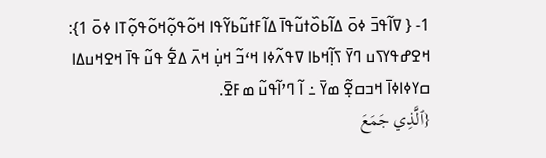1- { ߜߊ߬ߟߏ߫ ߦߋ߫ ߡߊ߬ߕߋ߰ߙߎ߬ߟߊ߫ ߡߊ߬ߓߙߎ߬ߕߌ߬ߟߊ ߞߋ߬ߟߋ߲߬ߞߋ߬ߟߋ߲߬ߠߊ ߦߋ߫ 1}: ߞߐߝߟߌߖߎ ߣߌ߫ ߖߊ߲߬ߞߕߊ ߜߟߍ߬ߦߊ ߞߵߏ߬ ߞߎ߲߭ ߞߍ߫ ߡߐ߱ ߟߎ߬ ߟߊ߫ ߞߐߞߎߡߊ ߛߌߦߊߦߊ߫ ߞߏߛߐ߲߬ ߘߌ߫ ߸ ߊ߬ ߣߴߊ߬ߟߎ߬ ߘߓߐ߫.
{ٱلَّذِي جَمَعَ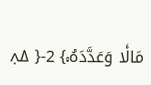مَالٗا وَعَدَّدَهُۥ} 2-{ ߡߍ߲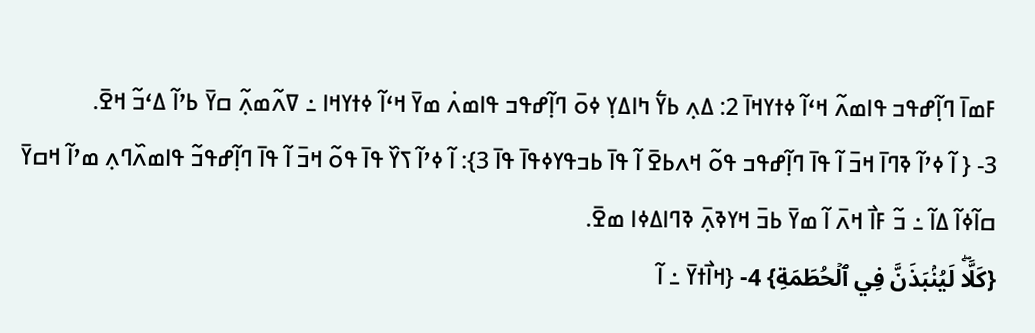ߓߘߊ߫ ߣߊ߲߬ߝߟߏ ߟߊߘߍ߬ ߞߵߊ߬ ߦߙߌߞߊ߫ 2: ߡߍ߲ ߕߌ߱ ߤߊߡߌ߲ ߦߋ߫ ߣߊ߲߬ߝߟߏ ߟߊߘߍ߭ ߘߌ߫ ߞߵߊ߬ ߦߙߌߞߊ ߸ ߜߍ߬ߘߍ߲߬ ߛߌ߫ ߕߴߊ߬ ߡߵߏ߬ ߞߐ߫.
3- { ߊ߬ ߦߴߊ߬ ߢߣߊ߫ ߞߏ߫ ߊ߬ ߟߊ߫ ߣߊ߲߬ߝߟߏ ߟߋ߬ ߞߍߕߐ߫ ߊ߬ ߟߊ߫ ߕߏߟߌߦߟߊ߫ ߟߊ߫ 3}: ߊ߬ ߦߴߊ߬ ߖߌ߰ ߟߊ߫ ߟߋ߬ ߞߏ߫ ߊ߬ ߟߊ߫ ߣߊ߲߬ߝߟߏ߬ ߟߊߘߍ߰ߣߍ߲ ߘߴߊ߬ ߞߛߌ߫ ߛߊ߬ߦߊ߬ ߡߊ߬ ߸ ߏ߬ ߓߊ߯ ߞߍ߫ ߊ߬ ߘߌ߫ ߕߏ߫ ߞߌߢߍ߲߫ ߢߣߊߡߦߊ ߘߐ߫.
{كَلَّاۖ لَيُنۢبَذَنَّ فِي ٱلۡحُطَمَةِ} 4- {ߞߊ߯ߙߌ߫ ߸ ߊ߬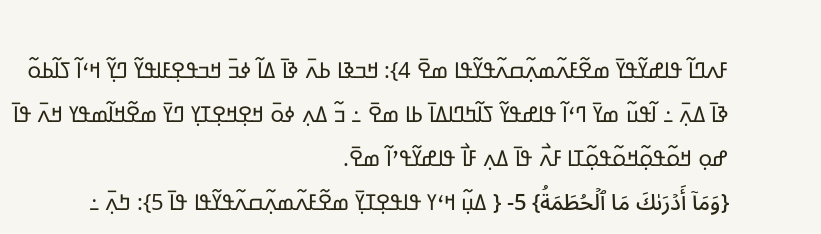ߓߍߣߊ߬ ߟߊߝߌ߬ߟߌ߫ ߘߐ߬ߓߍ߬ߘߍ߲߬ߛߍ߬ߟߌ߬ߟߊ ߘߐ߫ 4}: ߞߏߢߊ ߕߍ߫ ߢߊ߫ ߡߊ߬ ߦߏ߫ ߞߏߟߐ߲ߓߊߟߌ߬ ߣߌ߲߬ ߞߵߊ߬ ߖߊ߬ߕߋ߬ ߢߊ߫ ߡߍ߲߫ ߸ ߊ߬ߟߎ߬ ߘߌ߫ ߣߵߊ߬ ߟߊߝߟߌ߬ ߖߊ߬ߤߣߊߡߊ߫ ߕߊ ߘߐ߫ ߸ ߏ߬ ߡߍ߲ ߦߋ߫ ߞߐ߲ߞߐ߲ߠߌ߲ ߣߌ߫ ߘߐ߬ߞߊ߬ߘߟߌ ߞߍ߫ ߟߊ߫ ߝߋ߲ ߞߋ߬ߟߋ߲߬ߞߋ߬ߟߋ߲߬ߠߊ ߓߍ߯ ߟߊ߫ ߡߍ߲ ߓߊ߯ ߟߊߝߌ߬ߟߴߊ߬ ߘߐ߫.
{وَمَآ أَدۡرَىٰكَ مَا ٱلۡحُطَمَةُ} 5- { ߡߎ߲߬ ߞߵߌ ߟߊߟߐ߲ߠߌ߲߫ ߘߐ߬ߓߍ߬ߘߍ߲߬ߛߍ߬ߟߌ߬ߟߊ ߟߊ߫ 5}: ߤߍ߲߫ ߸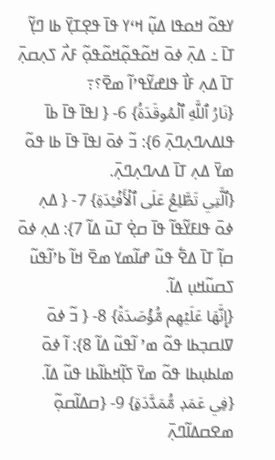ߌߟߋ߬ ߞߋߟߊ ߡߎ߲߬ ߞߵߌ ߟߊ߫ ߟߐ߲ߠߌ߲߫ ߕߊ ߣߌ߲߬ ߠߊ߫ ߸ ߡߍ߲߫ ߦߋ߫ ߞߋ߬ߟߋ߲߬ߞߋ߬ߟߋ߲߬ ߓߍ߯ ߖߍ߲ߛߍ߲߫ ߠߊ߫ ߡߍ߲ ߓߊ߯ ߟߊߝߌ߬ߟߴߊ߬ ߘߐ߫؟߹
{نَارُ ٱللَّهِ ٱلۡمُوقَدَةُ} 6- { ߊߟߊ߫ ߟߊ߫ ߕߊ߫ ߟߊߡߍߣߍ߲ߣߍ߲߫ 6}: ߏ߬ ߦߋ߫ ߊߟߊ߫ ߟߊ߫ ߕߊ ߟߋ߬ ߘߌ߫ ߡߍ߲ ߠߊ߫ ߡߍߣߍ߲ߣߍ߲߫.
{ٱلَّتِي تَطَّلِعُ عَلَى ٱلۡأَفۡـِٔدَةِ} 7- { ߡߍ߲ ߦߋ߫ ߟߊߓߌ߬ߟߊ߬ ߟߊ߫ ߛߐ߲߭ ߠߎ߫ ߡߊ߬ 7}: ߡߍ߲ ߦߋ߫ ߛߊ߲߬ ߠߊ߫ ߡߐ߱ ߟߎ߬ ߝߊ߬ߘߌ ߘߐ߫ ߞߊ߬ ߕߴߊ߬ߟߎ߬ ߖߛߎ߬ߞߎ߲ ߡߊ߬.
{إِنَّهَا عَلَيۡهِم مُّؤۡصَدَةٞ} 8- { ߏ߬ ߦߋ߫ ߜߊߛߏ߲ߕߊ ߟߋ߬ ߘߴ ߊ߬ߟߎ߬ ߡߊ߬ 8}: ߊ߬ ߦߋ߫ ߘߊߕߎ߲ߕߊ ߟߋ߬ ߘߌ߫ ߖߊ߲߬ߞߕߊ߬ߕߊ ߟߎ߬ ߡߊ߬.
{فِي عَمَدٖ مُّمَدَّدَةِۭ} 9- {ߛߡߊ߬ߛߋ߲߬ ߘߐߛߡߊ߬ߣߍ߲߫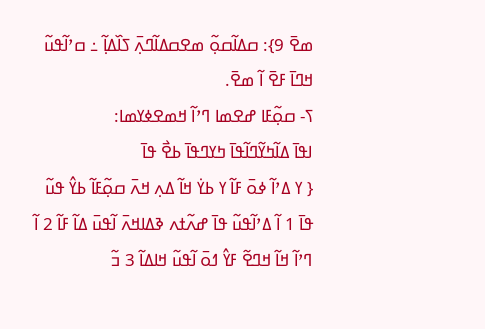ߘߐ߫ 9}: ߛߡߊ߬ߛߋ߲߬ ߘߐߛߡߊ߬ߣߍ߲߫ ߖߊ߰ߡߊ߲߬ ߸ ߛߴߊ߬ߟߎ߬ ߞߣߊ߫ ߓߐ߫ ߊ߬ ߘߐ߫.
ߖ- ߛߋ߲߬ߓߊ ߝߐߘߊ ߣߴߊ߬ ߞߘߐߦߌߘߊ:
ߊߟߊ߫ ߡߊ߬ߤߌ߬ߣߊ߬ߟߊ߫ ߤߌߣߟߊ߫ ߕߐ߯ ߟߊ߫
{ ߌ ߡߴߊ߬ ߦߋ߫ ߓߊ߬ ߌ ߕߌ߭ ߞߊ߬ ߡߍ߲ ߞߍ߫ ߛߋ߲߬ߓߊ߬ ߕߌ߮ ߟߎ߬ ߟߊ߫ 1 ߊ߬ ߡߴߊ߬ߟߎ߬ ߟߊ߫ ߝߍ߬ߙߍ ߢߡߊߞߍ߫ ߊ߬ߟߎ߫ ߡߊ߬ ߓߊ߬ 2 ߊ߬ ߣߴߊ߬ ߞߊ߬ ߞߣߐ߬ ߓߌ߮ ߗߋ߫ ߊ߬ߟߎ߬ ߞߊߡߊ߬ 3 ߏ߬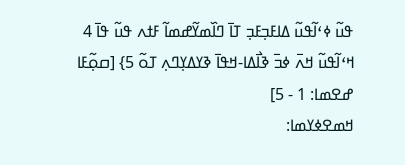ߟߎ߬ ߦߵߊ߬ߟߎ߬ ߡߊߓߏ߲ߓߏ߲ ߠߊ߫ ߣߊ߰ߘߌ߬ߝߘߊ߬ ߓߙߍ ߟߎ߬ ߟߊ߫ 4 ߞߵߊ߬ߟߎ߬ ߞߍ߫ ߦߏ߫ ߢߊ߯ߡߊ-ߞߟߊ߫ ߢߌߡߌ߲ߣߍ߲ ߠߋ߬ 5} [ߛߋ߲߬ߓߊ ߝߐߘߊ: 1 - 5]
ߞߘߐߦߌߘߊ: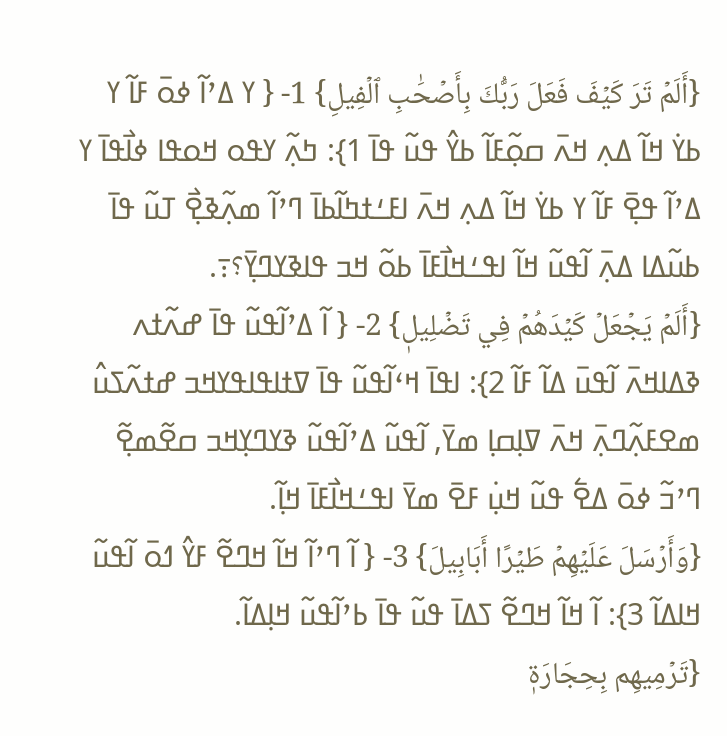{أَلَمۡ تَرَ كَيۡفَ فَعَلَ رَبُّكَ بِأَصۡحَٰبِ ٱلۡفِيلِ} 1- { ߌ ߡߴߊ߬ ߦߋ߫ ߓߊ߬ ߌ ߕߌ߭ ߞߊ߬ ߡߍ߲ ߞߍ߫ ߛߋ߲߬ߓߊ߬ ߕߌ߮ ߟߎ߬ ߟߊ߫ 1}: ߤߍ߲߬ ߌߟߋ ߞߋߟߊ ߦߊ߯ߟߊ߫ ߌ ߡߴߊ߬ ߟߐ߲߫ ߓߊ߬ ߌ ߕߌ߭ ߞߊ߬ ߡߍ߲ ߞߍ߫ ߊߓߑߙߤߊ߬ߕߊ߫ ߣߴߊ߬ ߘߍ߲߬ߢߐ߲߯ ߠߎ߬ ߟߊ߫ ߕߎ߬ߡߊ ߡߍ߲߫ ߊ߬ߟߎ߬ ߞߊ߬ ߊߟߑߞߊ߯ߓߊ߫ ߕߋ߬ ߞߏ ߟߊߢߌߣߌ߲߫؟߹.
{أَلَمۡ يَجۡعَلۡ كَيۡدَهُمۡ فِي تَضۡلِيلٖ} 2- { ߊ߬ ߡߴߊ߬ߟߎ߬ ߟߊ߫ ߝߍ߬ߙߍ ߢߡߊߞߍ߫ ߊ߬ߟߎ߫ ߡߊ߬ ߓߊ߬ 2}: ߊߟߊ߫ ߞߵߊ߬ߟߎ߬ ߟߊ߫ ߜߙߊߟߊߟߌߞߏ ߝߙߍ߬ߖߎ߮ ߘߐߓߍ߲߬ߣߍ߲߫ ߞߍ߫ ߜߊ߲ߛߊ߲ ߘߌ߫, ߊ߬ߟߎ߬ ߡߴߊ߬ߟߎ߬ ߢߌߣߌ߲ߞߏ ߛߐ߬ߘߐ߲߬ ߣߴߏ߬ ߦߋ߫ ߡߐ߱ ߟߎ߬ ߞߎ߲߭ ߓߐ߫ ߘߌ߫ ߊߟߑߞߊ߯ߓߊ߫ ߞߊ߲߬.
{وَأَرۡسَلَ عَلَيۡهِمۡ طَيۡرًا أَبَابِيلَ} 3- { ߊ߬ ߣߴߊ߬ ߞߊ߬ ߞߣߐ߬ ߓߌ߮ ߗߋ߫ ߊ߬ߟߎ߬ ߞߊߡߊ߬ 3}: ߊ߬ ߞߊ߬ ߞߣߐ߬ ߖߡߊ߫ ߟߎ߬ ߟߊ߫ ߕߴߊ߬ߟߎ߬ ߞߊ߲ߡߊ߬.
{تَرۡمِيهِم بِحِجَارَةٖ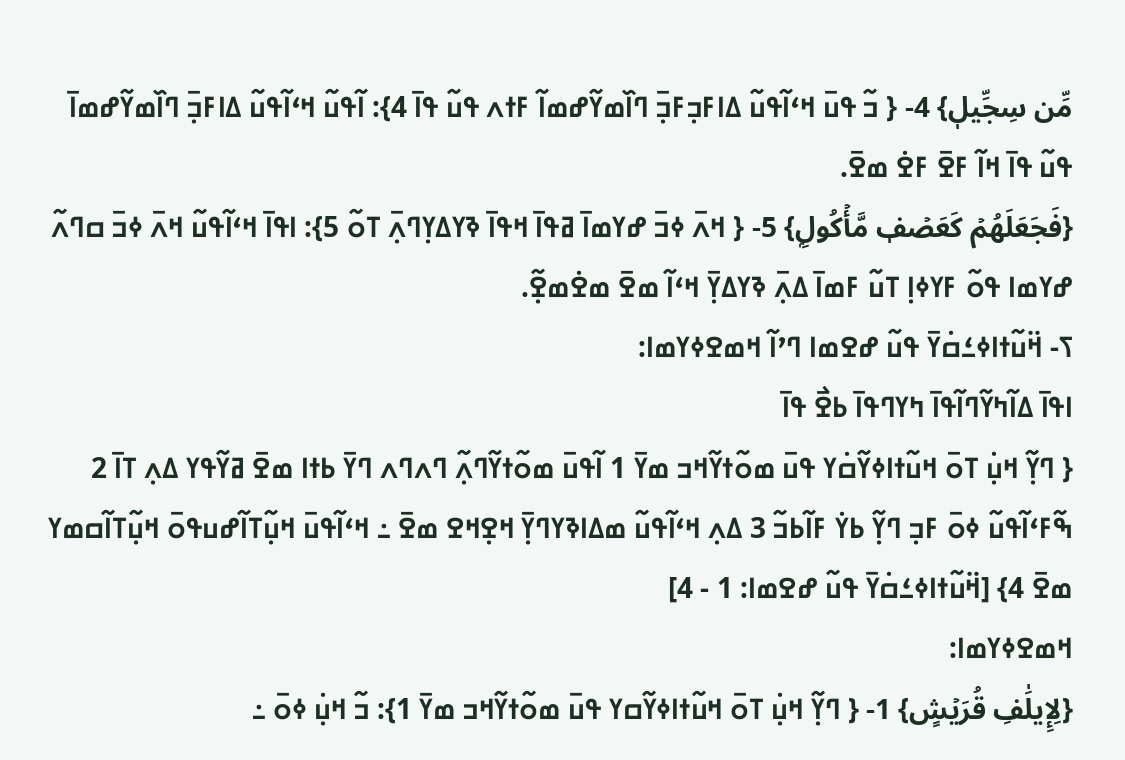مِّن سِجِّيلٖ} 4- { ߏ߬ ߟߎ߫ ߞߵߊ߬ߟߎ߬ ߡߊߓߏ߲ߓߏ߲߫ ߣߊ߰ߘߌ߬ߝߘߊ߬ ߓߙߍ ߟߎ߬ ߟߊ߫ 4}: ߊ߬ߟߎ߬ ߞߵߊ߬ߟߎ߬ ߡߊߓߏ߲߫ ߣߊ߰ߘߌ߬ߝߘߊ߫ ߟߎ߬ ߟߊ߫ ߞߊ߬ ߓߐ߫ ߓߐ߭ ߘߐ߫.
{فَجَعَلَهُمۡ كَعَصۡفٖ مَّأۡكُولِۭ} 5- { ߞߍ߫ ߦߏ߫ ߝߌߘߊ߫ ߥߟߊ߫ ߞߟߊ߫ ߢߌߡߌ߲ߣߍ߲߫ ߠߋ߬ 5}: ߊߟߊ߫ ߞߵߊ߬ߟߎ߬ ߞߍ߫ ߦߏ߫ ߛߣߍ߬ ߝߌߘߊ ߟߋ߬ ߓߌߦߊ߲ ߠߎ߬ ߓߘߊ߫ ߡߍ߲߫ ߢߌߡߌ߲߫ ߞߵߊ߬ ߘߐ߫ ߘߐ߭ߘߐ߲߬.
ߖ- ߞ߳ߎ߬ߙߊߦߑߛ߭ߌ߫ ߟߎ߬ ߝߐߘߊ ߣߴߊ߬ ߞߘߐߦߌߘߊ:
ߊߟߊ߫ ߡߊ߬ߤߌ߬ߣߊ߬ߟߊ߫ ߤߌߣߟߊ߫ ߕߐ߯ ߟߊ߫
{ ߣߌ߲߬ ߞߎ߲߭ ߠߋ߫ ߞߎ߬ߙߊߦߌ߬ߛ߭ߌ ߟߎ߫ ߘߋ߬ߙߌ߬ߞߏ ߘߌ߫ 1 ߊ߬ߟߎ߫ ߘߋ߬ߙߌ߬ߣߍ߲߬ ߣߍߣߍ ߣߌ߫ ߕߙߊ ߘߐ߫ ߥߌ߬ߟߌ ߡߍ߲ ߠߊ߫ 2 ߒ߬ߓߵߊ߬ߟߎ߬ ߦߋ߫ ߓߏ߲ ߣߌ߲߬ ߕߌ߭ ߓߊ߬ߕߏ߬ 3 ߡߍ߲ ߞߵߊ߬ߟߎ߬ ߘߡߊߢߌߣߌ߲߫ ߞߐ߲ߞߐ ߘߐ߫ ߸ ߞߵߊ߬ߟߎ߫ ߞߎ߲߬ߠߊ߬ߝߎߟߋ߫ ߞߎ߲߬ߠߊ߬ߛߘߌ ߘߐ߫ 4} [ߞ߳ߎ߬ߙߊߦߑߛ߭ߌ߫ ߟߎ߬ ߝߐߘߊ: 1 - 4]
ߞߘߐߦߌߘߊ:
{لِإِيلَٰفِ قُرَيۡشٍ} 1- { ߣߌ߲߬ ߞߎ߲߭ ߠߋ߫ ߞߎ߬ߙߊߦߌ߬ߛߌ ߟߎ߫ ߘߋ߬ߙߌ߬ߞߏ ߘߌ߫ 1}: ߏ߬ ߞߎ߲߭ ߦߋ߫ ߸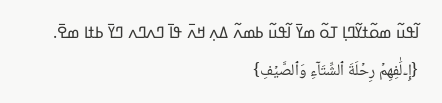ߊ߬ߟߎ߬ ߘߋ߬ߙߌ߬ߣߊ߲ ߠߋ߬ ߘߌ߫ ߊ߬ߟߎ߬ ߕߘߍ߬ ߡߍ߲ ߞߍ߫ ߟߊ߫ ߣߍߣߍ ߣߌ߫ ߕߙߊ ߘߐ߫.
{إِۦلَٰفِهِمۡ رِحۡلَةَ ٱلشِّتَآءِ وَٱلصَّيۡفِ}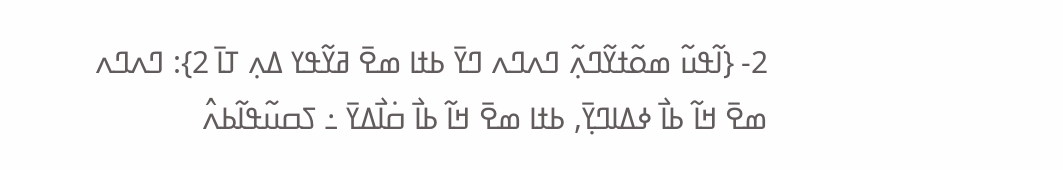2- {ߊ߬ߟߎ߬ ߘߋ߬ߙߌ߬ߣߍ߲߬ ߣߍߣߍ ߣߌ߫ ߕߙߊ ߘߐ߫ ߥߌ߬ߟߌ ߡߍ߲ ߠߊ߫ 2}: ߣߍߣߍ ߘߐ߫ ߞߊ߬ ߕߊ߯ ߦߡߊߣߌ߲߫, ߕߙߊ ߘߐ߫ ߞߊ߬ ߕߊ߯ ߛ߭ߊ߯ߡߌ߫ ߸ ߖߛߎ߬ߟߊ߬ߕߍ߮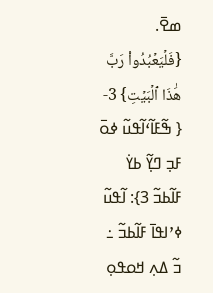ߘߐ߫.
{فَلۡيَعۡبُدُواْ رَبَّ هَٰذَا ٱلۡبَيۡتِ} 3- { ߒ߬ߓߊ߬ߵߊ߬ߟߎ߬ ߦߋ߫ ߓߏ߲ ߣߌ߲߬ ߕߌ߭ ߓߊ߬ߕߏ߬ 3}: ߊ߬ߟߎ߬ ߦߴߊߟߊ߫ ߓߊ߬ߕߏ߬ ߸ ߏ߬ ߡߍ߲ ߞߋߟߋ߲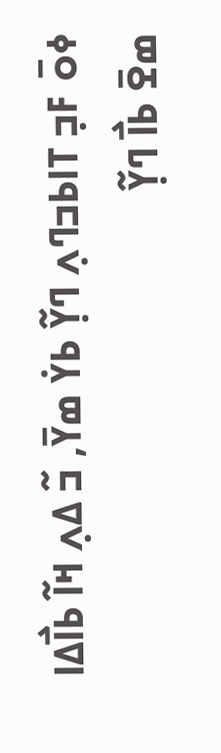ߦߋ߫ ߓߏ߲ ߠߊߕߏߣߍ߲ ߣߌ߲߬ ߕߌ߭ ߘߌ߫, ߏ߬ ߡߍ߲ ߞߊ߬ ߕߊ߯ߡߊ ߘߐ߫ ߕߊ߯ ߣߌ߲߬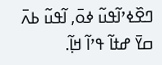ߣߐ߰ߦߴߊ߬ߟߎ߬ ߦߋ߫, ߊ߬ߟߎ߬ ߕߍ߫ ߛߌ߫ ߝߙߊ߬ ߟߴߊ߬ ߞߊ߲߬.